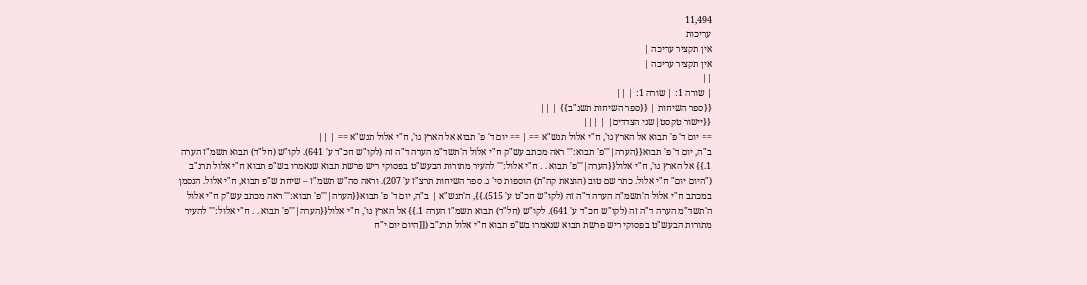11,494
עריכות
אין תקציר עריכה |
אין תקציר עריכה |
||
| שורה 1: | שורה 1: | ||
{{ספר השיחות | {{ספר השיחות תשנ"ב}} | ||
{{יישור טקסט|שני הצדדים| | |||
== יום ד' פ' תבוא אל הארץ גו', ח"י אלול תנש"א == | == יום ד' פ' תבוא אל הארץ גו', ח"י אלול תנש"א == | ||
ב"ה, יום ד' פ' תבוא{{הערה|'''פ' תבוא:''' ראה מכתב עש"ק ח"י אלול ה'תשד"מ הערה ד"ה זה (לקו"ש חכ"ד ע' 641). לקו"ש (חל"ד) תבוא תשמ"ז הערה 1.}} אל הארץ גו', ח"י אלול{{הערה|'''פ' תבוא . . ח"י אלול:''' להעיר מתורות הבעש"ט בפסוקי ריש פרשת תבוא שנאמרו בש"פ תבוא ח"י אלול תרנ"ב ("היום יום" ח"י אלול. כתר שם טוב (הוצאת קה"ת) הוספות סי' ג. ספר השיחות תרצ"ז ע' 207). וראה סה"ש תשמ"ז – שיחת ש"פ תבוא, ח"י אלול. הנסמן במכתב ח"י אלול ה'תשמ"ה הערה ד"ה זה (לקו"ש חכ"ט ע' 515).}}, ה'תנש"א | ב"ה, יום ד' פ' תבוא{{הערה|'''פ' תבוא:''' ראה מכתב עש"ק ח"י אלול ה'תשד"מ הערה ד"ה זה (לקו"ש חכ"ד ע' 641). לקו"ש (חל"ד) תבוא תשמ"ז הערה 1.}} אל הארץ גו', ח"י אלול{{הערה|'''פ' תבוא . . ח"י אלול:''' להעיר מתורות הבעש"ט בפסוקי ריש פרשת תבוא שנאמרו בש"פ תבוא ח"י אלול תרנ"ב ([[היום יום י"ח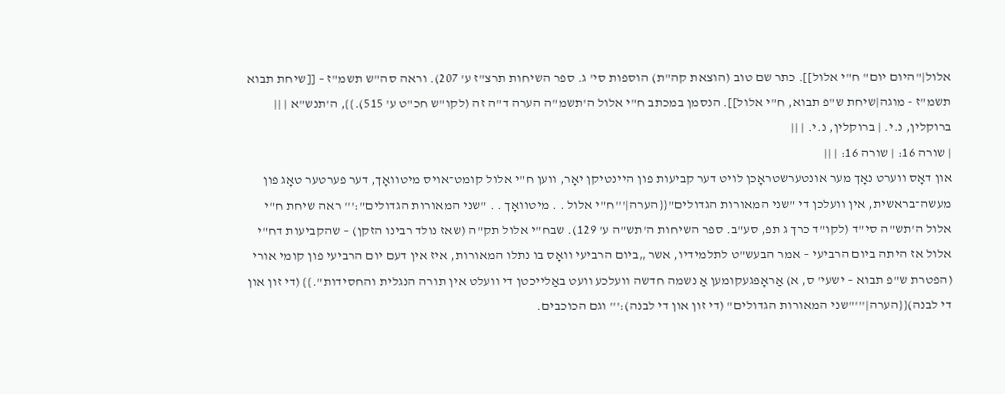אלול|"היום יום" ח"י אלול]]. כתר שם טוב (הוצאת קה"ת) הוספות סי' ג. ספר השיחות תרצ"ז ע' 207). וראה סה"ש תשמ"ז – [[שיחת תבוא תשמ"ז - מוגה|שיחת ש"פ תבוא, ח"י אלול]]. הנסמן במכתב ח"י אלול ה'תשמ"ה הערה ד"ה זה (לקו"ש חכ"ט ע' 515).}}, ה'תנש"א | ||
ברוקלין, נ.י. | ברוקלין, נ.י. | ||
| שורה 16: | שורה 16: | ||
און דאָס ווערט נאָך מער אונטערשטראָכן לויט דער קביעות פון היינטיקן יאָר, ווען ח"י אלול קומט־אויס מיטוואָך, דער פערטער טאָג פון מעשה־בראשית, אין וועלכן די "שני המאורות הגדולים"{{הערה|'''ח"י אלול . . מיטוואָך . . "שני המאורות הגדולים":''' ראה שיחת ח"י אלול ה'תש"ה סי"ד (לקו"ד כרך ג תפ, סע"ב. ספר השיחות ה'תש"ה ע' 129). שבח"י אלול תק"ה (שאז נולד רבינו הזקן) – שהקביעות דח"י אלול אז היתה ביום הרביעי – אמר הבעש"ט לתלמידיו, אשר „ביום הרביעי וואָס בו נתלו המאורות, איז אין דעם יום הרביעי פון קומי אורי (הפטרת ש"פ תבוא – ישעי' ס, א) אַראָפּגעקומען אַ נשמה חדשה וועלכע וועט באַלייכטן די וועלט אין תורה הנגלית והחסידות".}} (די זון און די לבנה){{הערה|'''"שני המאורות הגדולים" (די זון און די לבנה):''' וגם הכוכבים.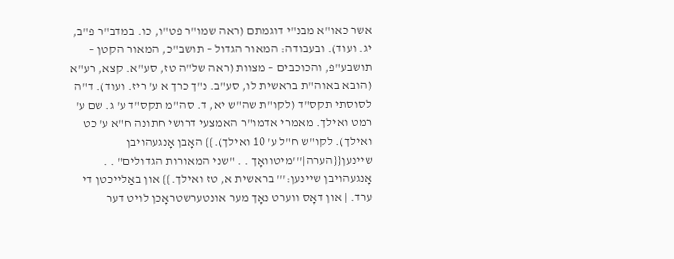אשר כאו"א מבנ"י דוגמתם (ראה שמו"ר פט"ו, כו. במדב"ר פ"ב, יג. ועוד). ובעבודה: המאור הגדול – תושב"כ, המאור הקטן – תושבע"פ, והכוכבים – מצוות (ראה של"ה טז, סע"א. קצא, רע"א (הובא באוה"ת בראשית לו, סע"ב. נ"ך כרך א ע' ריז. ועוד). ד"ה לסוסתי תקס"ד (לקו"ת שה"ש יא, ד. סה"מ תקס"ד ע' ג. שם ע' רמט ואילך. מאמרי אדמו"ר האמצעי דרושי חתונה ח"א ע' כט ואילך). לקו"ש ח"ל ע' 10 ואילך).}} האָבן אָנגעהויבן שיינען{{הערה|'''מיטוואָך . . "שני המאורות הגדולים" . . אָנגעהויבן שיינען:''' בראשית א, טז ואילך.}} און באַלייכטן די ערד. | און דאָס ווערט נאָך מער אונטערשטראָכן לויט דער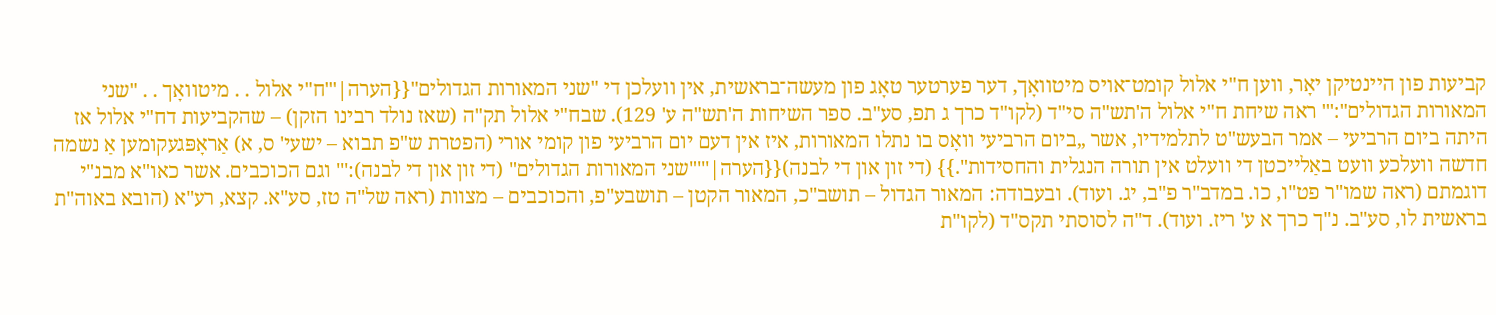קביעות פון היינטיקן יאָר, ווען ח"י אלול קומט־אויס מיטוואָך, דער פערטער טאָג פון מעשה־בראשית, אין וועלכן די "שני המאורות הגדולים"{{הערה|'''ח"י אלול . . מיטוואָך . . "שני המאורות הגדולים":''' ראה שיחת ח"י אלול ה'תש"ה סי"ד (לקו"ד כרך ג תפ, סע"ב. ספר השיחות ה'תש"ה ע' 129). שבח"י אלול תק"ה (שאז נולד רבינו הזקן) – שהקביעות דח"י אלול אז היתה ביום הרביעי – אמר הבעש"ט לתלמידיו, אשר „ביום הרביעי וואָס בו נתלו המאורות, איז אין דעם יום הרביעי פון קומי אורי (הפטרת ש"פ תבוא – ישעי' ס, א) אַראָפּגעקומען אַ נשמה חדשה וועלכע וועט באַלייכטן די וועלט אין תורה הנגלית והחסידות".}} (די זון און די לבנה){{הערה|'''"שני המאורות הגדולים" (די זון און די לבנה):''' וגם הכוכבים. אשר כאו"א מבנ"י דוגמתם (ראה שמו"ר פט"ו, כו. במדב"ר פ"ב, יג. ועוד). ובעבודה: המאור הגדול – תושב"כ, המאור הקטן – תושבע"פ, והכוכבים – מצוות (ראה של"ה טז, סע"א. קצא, רע"א (הובא באוה"ת בראשית לו, סע"ב. נ"ך כרך א ע' ריז. ועוד). ד"ה לסוסתי תקס"ד (לקו"ת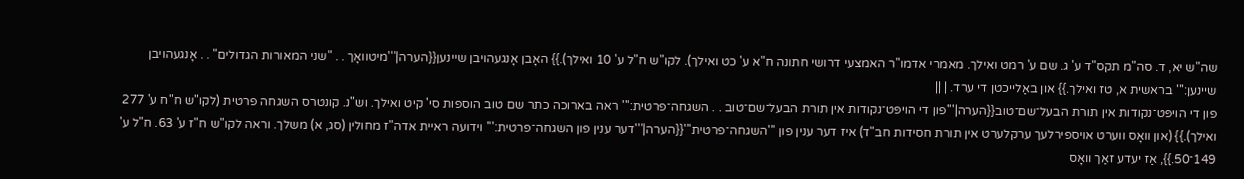שה"ש יא, ד. סה"מ תקס"ד ע' ג. שם ע' רמט ואילך. מאמרי אדמו"ר האמצעי דרושי חתונה ח"א ע' כט ואילך). לקו"ש ח"ל ע' 10 ואילך).}} האָבן אָנגעהויבן שיינען{{הערה|'''מיטוואָך . . "שני המאורות הגדולים" . . אָנגעהויבן שיינען:''' בראשית א, טז ואילך.}} און באַלייכטן די ערד. | ||
פון די הויפּט־נקודות אין תורת הבעל־שם־טוב{{הערה|'''פון די הויפּט־נקודות אין תורת הבעל־שם־טוב . . השגחה־פרטית:''' ראה בארוכה כתר שם טוב הוספות סי' קיט ואילך. וש"נ. קונטרס השגחה פרטית (לקו"ש ח"ח ע' 277 ואילך).}} (און וואָס ווערט אויספירלעך ערקלערט אין תורת חסידות חב"ד) איז דער ענין פון '''השגחה־פרטית'''{{הערה|'''דער ענין פון השגחה־פרטית:''' וידועה ראיית אדה"ז מחולין (סג, א) משלך. וראה לקו"ש ח"ז ע' 63. ח"ל ע' 149־50.}}, אַז יעדע זאַך וואָס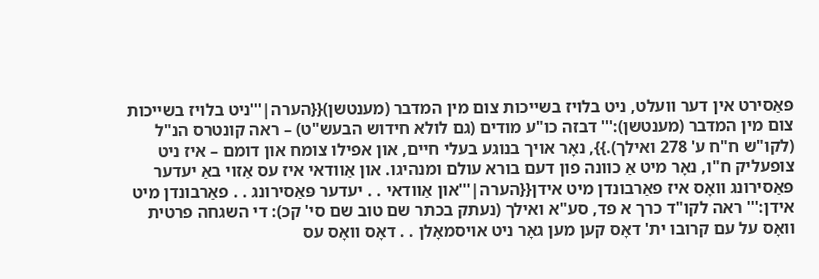פּאַסירט אין דער וועלט, ניט בלויז בשייכות צום מין המדבר (מענטשן){{הערה|'''ניט בלויז בשייכות צום מין המדבר (מענטשן):''' דבזה כו"ע מודים (גם לולא חידוש הבעש"ט) – ראה קונטרס הנ"ל (לקו"ש ח"ח ע' 278 ואילך).}}, נאָר אויך בנוגע בעלי חיים, און אפילו צומח און דומם – איז ניט צופעליק ח"ו, נאָר מיט אַ כוונה פון דעם בורא עולם ומנהיגו. און אַוודאי איז עס אַזוי באַ יעדער פּאַסירונג וואָס איז פאַרבונדן מיט אידן{{הערה|'''און אַוודאי . . יעדער פּאַסירונג . . פאַרבונדן מיט אידן:''' ראה לקו"ד כרך א פד, סע"א ואילך (נעתק בכתר שם טוב שם סי' קכ): די השגחה פרטית וואָס על עם קרובו ית' דאָס קען מען גאָר ניט אויסמאָלן . . דאָס וואָס עס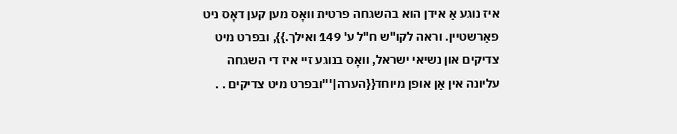איז נוגע אַ אידן הוא בהשגחה פרטית וואָס מען קען דאָס ניט פאַרשטיין. וראה לקו"ש ח"ל ע' 149 ואילך.}}, ובפרט מיט צדיקים און נשיאי ישראל, וואָס בנוגע זיי איז די השגחה עליונה אין אַן אופן מיוחד{{הערה|'''ובפרט מיט צדיקים . .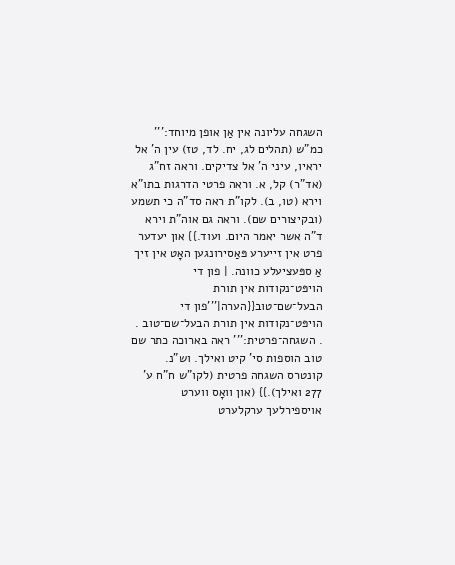השגחה עליונה אין אַן אופן מיוחד:''' כמ"ש (תהלים לג, יח. לד, טז) עין ה' אל יראיו, עיני ה' אל צדיקים. וראה זח"ג (אד"ר) קל, א. וראה פרטי הדרגות בתו"א וירא (טו, ב). לקו"ת ראה סד"ה כי תשמע (ובקיצורים שם). וראה גם אוה"ת וירא ד"ה אשר יאמר היום. ועוד.}} און יעדער פרט אין זייערע פּאַסירונגען האָט אין זיך אַ ספּעציעלע כוונה. | פון די הויפּט־נקודות אין תורת הבעל־שם־טוב{{הערה|'''פון די הויפּט־נקודות אין תורת הבעל־שם־טוב . . השגחה־פרטית:''' ראה בארוכה כתר שם טוב הוספות סי' קיט ואילך. וש"נ. קונטרס השגחה פרטית (לקו"ש ח"ח ע' 277 ואילך).}} (און וואָס ווערט אויספירלעך ערקלערט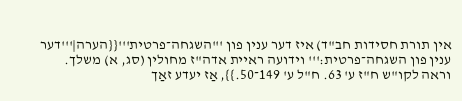אין תורת חסידות חב"ד) איז דער ענין פון '''השגחה־פרטית'''{{הערה|'''דער ענין פון השגחה־פרטית:''' וידועה ראיית אדה"ז מחולין (סג, א) משלך. וראה לקו"ש ח"ז ע' 63. ח"ל ע' 149־50.}}, אַז יעדע זאַך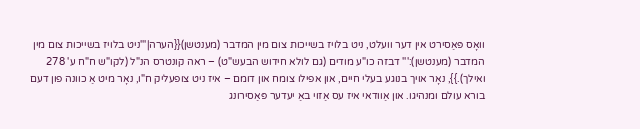וואָס פּאַסירט אין דער וועלט, ניט בלויז בשייכות צום מין המדבר (מענטשן){{הערה|'''ניט בלויז בשייכות צום מין המדבר (מענטשן):''' דבזה כו"ע מודים (גם לולא חידוש הבעש"ט) – ראה קונטרס הנ"ל (לקו"ש ח"ח ע' 278 ואילך).}}, נאָר אויך בנוגע בעלי חיים, און אפילו צומח און דומם – איז ניט צופעליק ח"ו, נאָר מיט אַ כוונה פון דעם בורא עולם ומנהיגו. און אַוודאי איז עס אַזוי באַ יעדער פּאַסירונג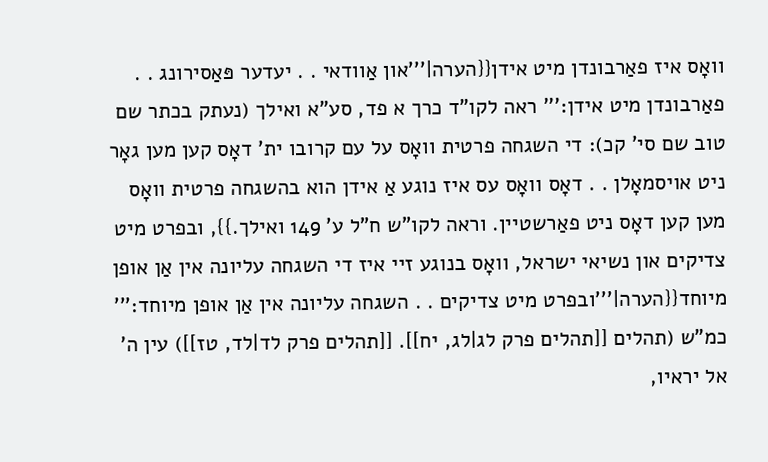וואָס איז פאַרבונדן מיט אידן{{הערה|'''און אַוודאי . . יעדער פּאַסירונג . . פאַרבונדן מיט אידן:''' ראה לקו"ד כרך א פד, סע"א ואילך (נעתק בכתר שם טוב שם סי' קכ): די השגחה פרטית וואָס על עם קרובו ית' דאָס קען מען גאָר ניט אויסמאָלן . . דאָס וואָס עס איז נוגע אַ אידן הוא בהשגחה פרטית וואָס מען קען דאָס ניט פאַרשטיין. וראה לקו"ש ח"ל ע' 149 ואילך.}}, ובפרט מיט צדיקים און נשיאי ישראל, וואָס בנוגע זיי איז די השגחה עליונה אין אַן אופן מיוחד{{הערה|'''ובפרט מיט צדיקים . . השגחה עליונה אין אַן אופן מיוחד:''' כמ"ש (תהלים [[תהלים פרק לג|לג, יח]]. [[תהלים פרק לד|לד, טז]]) עין ה' אל יראיו,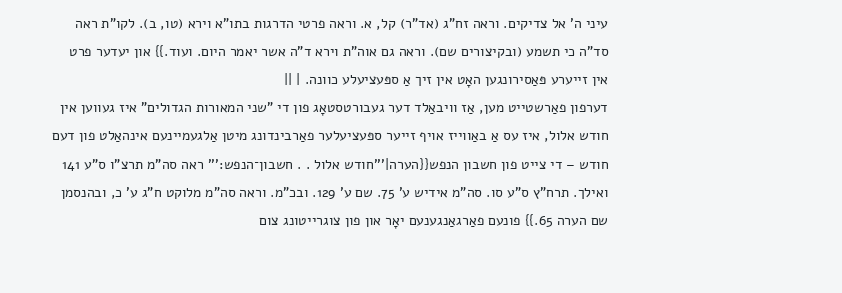עיני ה' אל צדיקים. וראה זח"ג (אד"ר) קל, א. וראה פרטי הדרגות בתו"א וירא (טו, ב). לקו"ת ראה סד"ה כי תשמע (ובקיצורים שם). וראה גם אוה"ת וירא ד"ה אשר יאמר היום. ועוד.}} און יעדער פרט אין זייערע פּאַסירונגען האָט אין זיך אַ ספּעציעלע כוונה. | ||
דערפון פאַרשטייט מען, אַז וויבאַלד דער געבורטסטאָג פון די "שני המאורות הגדולים" איז געווען אין חודש אלול, איז עס אַ באַווייז אויף זייער ספּעציעלער פאַרבינדונג מיטן אַלגעמיינעם אינהאַלט פון דעם חודש – די צייט פון חשבון הנפש{{הערה|'''חודש אלול . . חשבון־הנפש:''' ראה סה"מ תרצ"ו ס"ע 141 ואילך. תרח"ץ ס"ע סו. סה"מ אידיש ע' 75. שם ע' 129. ובכ"מ. וראה סה"מ מלוקט ח"ג ע' כ, ובהנסמן שם הערה 65.}} פונעם פאַרגאַנגענעם יאָר און פון צוגרייטונג צום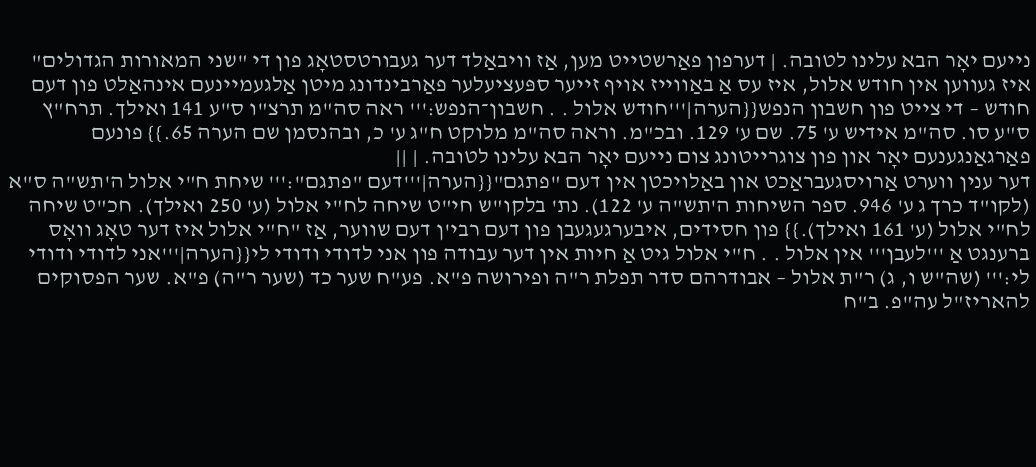נייעם יאָר הבא עלינו לטובה. | דערפון פאַרשטייט מען, אַז וויבאַלד דער געבורטסטאָג פון די "שני המאורות הגדולים" איז געווען אין חודש אלול, איז עס אַ באַווייז אויף זייער ספּעציעלער פאַרבינדונג מיטן אַלגעמיינעם אינהאַלט פון דעם חודש – די צייט פון חשבון הנפש{{הערה|'''חודש אלול . . חשבון־הנפש:''' ראה סה"מ תרצ"ו ס"ע 141 ואילך. תרח"ץ ס"ע סו. סה"מ אידיש ע' 75. שם ע' 129. ובכ"מ. וראה סה"מ מלוקט ח"ג ע' כ, ובהנסמן שם הערה 65.}} פונעם פאַרגאַנגענעם יאָר און פון צוגרייטונג צום נייעם יאָר הבא עלינו לטובה. | ||
דער ענין ווערט אַרויסגעבראַכט און באַלויכטן אין דעם "פתגם"{{הערה|'''דעם "פתגם":''' שיחת ח"י אלול ה'תש"ה ס"א (לקו"ד כרך ג ע' 946. ספר השיחות ה'תש"ה ע' 122). נת' בלקו"ש חי"ט שיחה לח"י אלול (ע' 250 ואילך). חכ"ט שיחה לח"י אלול (ע' 161 ואילך).}} פון חסידים, איבערגעגעבן פון דעם רבי'ן דעם שווער, אַז "ח"י אלול איז דער טאָג וואָס ברענגט אַ '''לעבן''' אין אלול . . ח"י אלול גיט אַ חיות אין דער עבודה פון אני לדודי ודודי לי{{הערה|'''אני לדודי ודודי לי:''' (שה"ש ו, ג) ר"ת אלול – אבודרהם סדר תפלת ר"ה ופירושה פ"א. פע"ח שער כד (שער ר"ה) פ"א. שער הפסוקים להאריז"ל עה"פ. ב"ח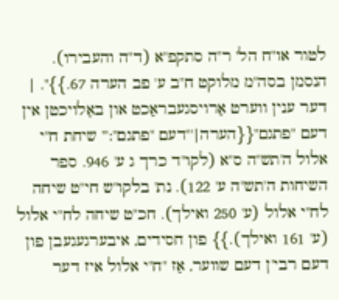לטור או"ח הל' ר"ה סתקפ"א (ד"ה והעבירו). הנסמן בסה"מ מלוקט ח"ב ע' פב הערה 67.}}". | דער ענין ווערט אַרויסגעבראַכט און באַלויכטן אין דעם "פתגם"{{הערה|'''דעם "פתגם":''' שיחת ח"י אלול ה'תש"ה ס"א (לקו"ד כרך ג ע' 946. ספר השיחות ה'תש"ה ע' 122). נת' בלקו"ש חי"ט שיחה לח"י אלול (ע' 250 ואילך). חכ"ט שיחה לח"י אלול (ע' 161 ואילך).}} פון חסידים, איבערגעגעבן פון דעם רבי'ן דעם שווער, אַז "ח"י אלול איז דער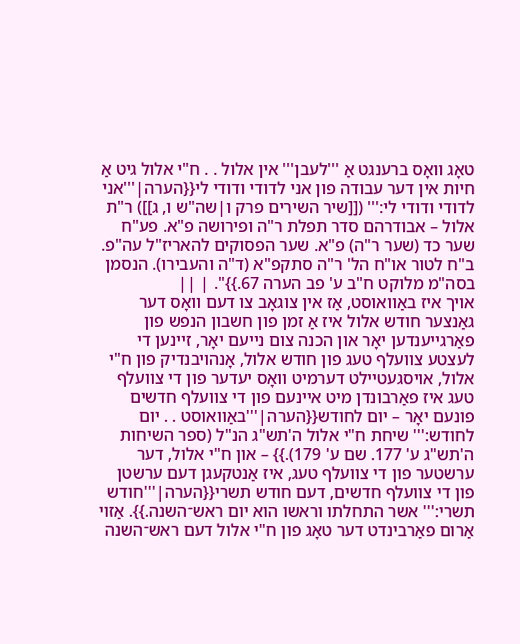טאָג וואָס ברענגט אַ '''לעבן''' אין אלול . . ח"י אלול גיט אַ חיות אין דער עבודה פון אני לדודי ודודי לי{{הערה|'''אני לדודי ודודי לי:''' ([[שיר השירים פרק ו|שה"ש ו, ג]]) ר"ת אלול – אבודרהם סדר תפלת ר"ה ופירושה פ"א. פע"ח שער כד (שער ר"ה) פ"א. שער הפסוקים להאריז"ל עה"פ. ב"ח לטור או"ח הל' ר"ה סתקפ"א (ד"ה והעבירו). הנסמן בסה"מ מלוקט ח"ב ע' פב הערה 67.}}". | ||
אויך איז באַוואוסט, אַז אין צוגאָב צו דעם וואָס דער גאַנצער חודש אלול איז אַ זמן פון חשבון הנפש פון פאַרגייענדען יאָר און הכנה צום נייעם יאָר, זיינען די לעצטע צוועלף טעג פון חודש אלול, אָנהויבנדיק פון ח"י אלול, אויסגעטיילט דערמיט וואָס יעדער פון די צוועלף טעג איז פאַרבונדן מיט איינעם פון די צוועלף חדשים פונעם יאָר – יום לחודש{{הערה|'''באַוואוסט . . יום לחודש:''' שיחת ח"י אלול ה'תש"ג הנ"ל (ספר השיחות ה'תש"ג ע' 177. שם ע' 179).}} – און ח"י אלול, דער ערשטער פון די צוועלף טעג, איז אַנטקעגן דעם ערשטן פון די צוועלף חדשים, דעם חודש תשרי{{הערה|'''חודש תשרי:''' אשר התחלתו וראשו הוא יום ראש־השנה.}}. אַזוי אַרום פאַרבינדט דער טאָג פון ח"י אלול דעם ראש־השנה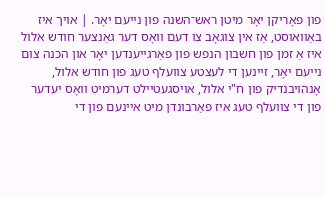פון פאָריקן יאָר מיטן ראש־השנה פון נייעם יאָר. | אויך איז באַוואוסט, אַז אין צוגאָב צו דעם וואָס דער גאַנצער חודש אלול איז אַ זמן פון חשבון הנפש פון פאַרגייענדען יאָר און הכנה צום נייעם יאָר, זיינען די לעצטע צוועלף טעג פון חודש אלול, אָנהויבנדיק פון ח"י אלול, אויסגעטיילט דערמיט וואָס יעדער פון די צוועלף טעג איז פאַרבונדן מיט איינעם פון די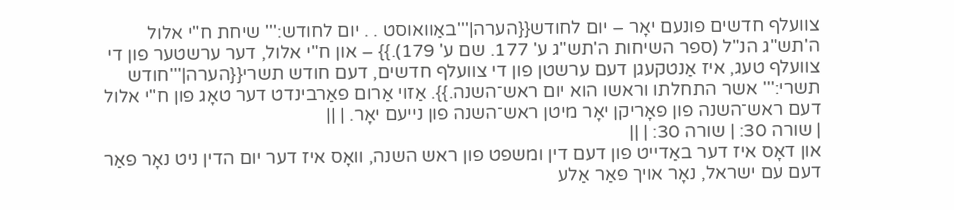צוועלף חדשים פונעם יאָר – יום לחודש{{הערה|'''באַוואוסט . . יום לחודש:''' שיחת ח"י אלול ה'תש"ג הנ"ל (ספר השיחות ה'תש"ג ע' 177. שם ע' 179).}} – און ח"י אלול, דער ערשטער פון די צוועלף טעג, איז אַנטקעגן דעם ערשטן פון די צוועלף חדשים, דעם חודש תשרי{{הערה|'''חודש תשרי:''' אשר התחלתו וראשו הוא יום ראש־השנה.}}. אַזוי אַרום פאַרבינדט דער טאָג פון ח"י אלול דעם ראש־השנה פון פאָריקן יאָר מיטן ראש־השנה פון נייעם יאָר. | ||
| שורה 30: | שורה 30: | ||
און דאָס איז דער באַדייט פון דעם דין ומשפט פון ראש השנה, וואָס איז דער יום הדין ניט נאָר פאַר דעם עם ישראל, נאָר אויך פאַר אַלע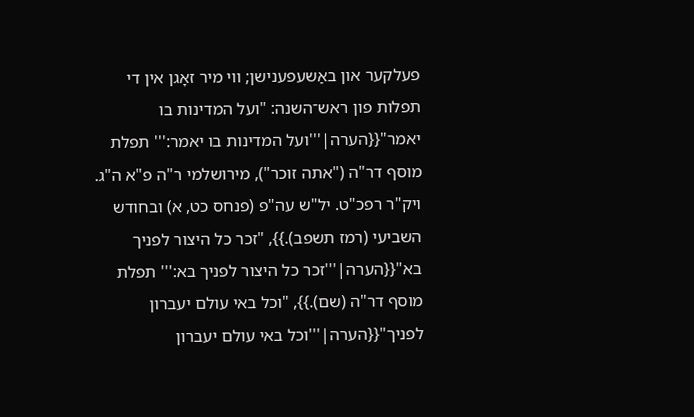פעלקער און באַשעפענישן; ווי מיר זאָגן אין די תפלות פון ראש־השנה: "ועל המדינות בו יאמר"{{הערה|'''ועל המדינות בו יאמר:''' תפלת מוסף דר"ה ("אתה זוכר"), מירושלמי ר"ה פ"א ה"ג. ויק"ר רפכ"ט. יל"ש עה"פ (פנחס כט, א) ובחודש השביעי (רמז תשפב).}}, "זכר כל היצור לפניך בא"{{הערה|'''זכר כל היצור לפניך בא:''' תפלת מוסף דר"ה (שם).}}, "וכל באי עולם יעברון לפניך"{{הערה|'''וכל באי עולם יעברון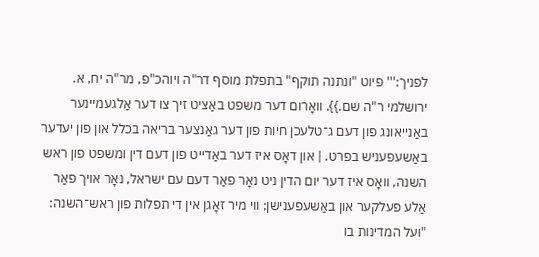לפניך:''' פיוט "ונתנה תוקף" בתפלת מוסף דר"ה ויוהכ"פ, מר"ה יח, א. ירושלמי ר"ה שם.}}. וואָרום דער משפט באַציט זיך צו דער אַלגעמיינער באַנייאונג פון דעם ג־טלעכן חיות פון דער גאַנצער בריאה בכלל און פון יעדער באַשעפעניש בפרט. | און דאָס איז דער באַדייט פון דעם דין ומשפט פון ראש השנה, וואָס איז דער יום הדין ניט נאָר פאַר דעם עם ישראל, נאָר אויך פאַר אַלע פעלקער און באַשעפענישן; ווי מיר זאָגן אין די תפלות פון ראש־השנה: "ועל המדינות בו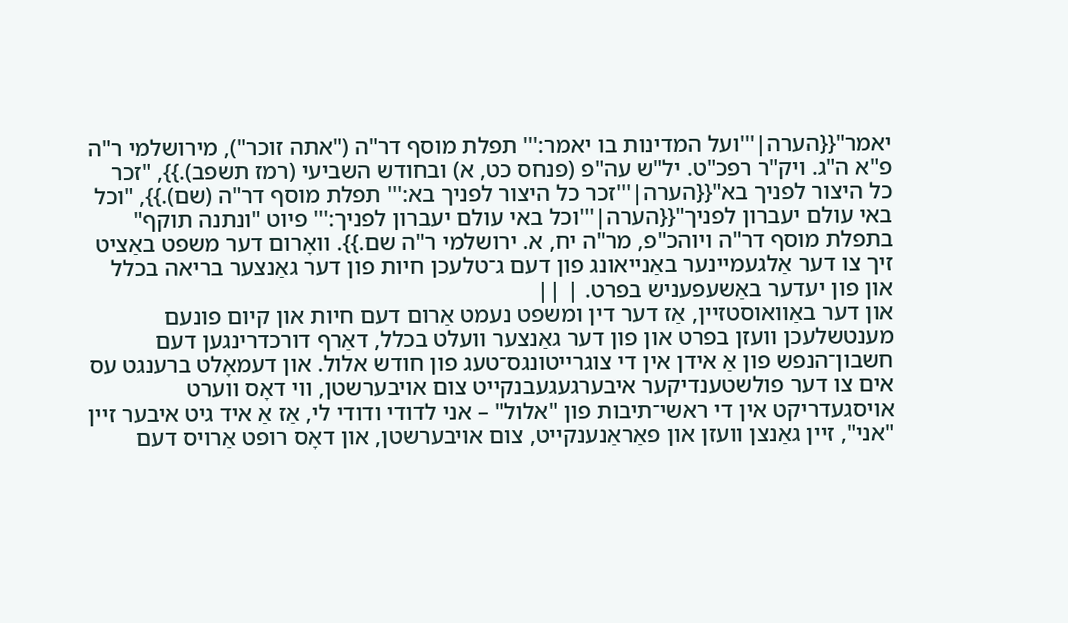יאמר"{{הערה|'''ועל המדינות בו יאמר:''' תפלת מוסף דר"ה ("אתה זוכר"), מירושלמי ר"ה פ"א ה"ג. ויק"ר רפכ"ט. יל"ש עה"פ (פנחס כט, א) ובחודש השביעי (רמז תשפב).}}, "זכר כל היצור לפניך בא"{{הערה|'''זכר כל היצור לפניך בא:''' תפלת מוסף דר"ה (שם).}}, "וכל באי עולם יעברון לפניך"{{הערה|'''וכל באי עולם יעברון לפניך:''' פיוט "ונתנה תוקף" בתפלת מוסף דר"ה ויוהכ"פ, מר"ה יח, א. ירושלמי ר"ה שם.}}. וואָרום דער משפט באַציט זיך צו דער אַלגעמיינער באַנייאונג פון דעם ג־טלעכן חיות פון דער גאַנצער בריאה בכלל און פון יעדער באַשעפעניש בפרט. | ||
און דער באַוואוסטזיין, אַז דער דין ומשפט נעמט אַרום דעם חיות און קיום פונעם מענטשלעכן וועזן בפרט און פון דער גאַנצער וועלט בכלל, דאַרף דורכדרינגען דעם חשבון־הנפש פון אַ אידן אין די צוגרייטונגס־טעג פון חודש אלול. און דעמאָלט ברענגט עס אים צו דער פולשטענדיקער איבערגעגעבנקייט צום אויבערשטן, ווי דאָס ווערט אויסגעדריקט אין די ראשי־תיבות פון "אלול" – אני לדודי ודודי לי, אַז אַ איד גיט איבער זיין "אני", זיין גאַנצן וועזן און פאַראַנענקייט, צום אויבערשטן, און דאָס רופט אַרויס דעם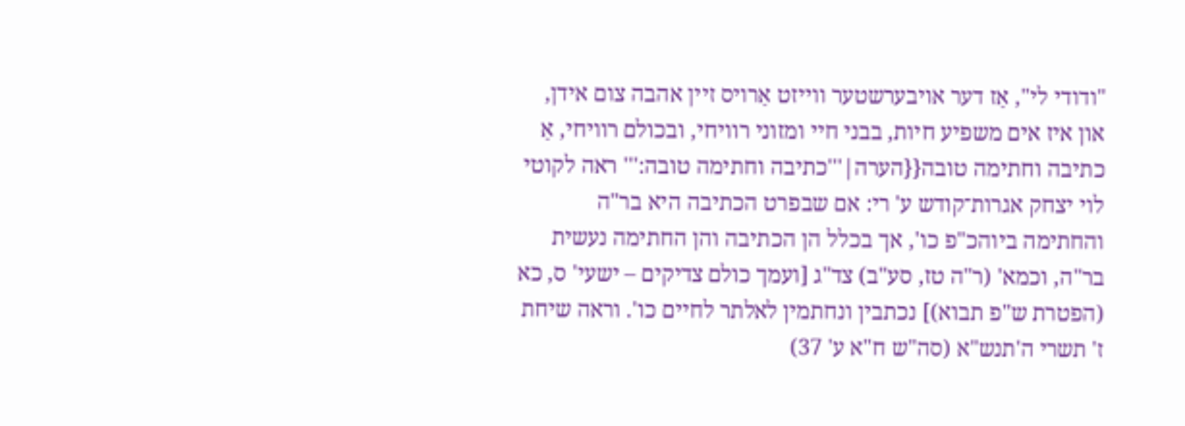"ודודי לי", אַז דער אויבערשטער ווייזט אַרויס זיין אהבה צום אידן, און איז אים משפיע חיות, בבני חיי ומזוני רוויחי, ובכולם רוויחי, אַ כתיבה וחתימה טובה{{הערה|'''כתיבה וחתימה טובה:''' ראה לקוטי לוי יצחק אגרות־קודש ע' רי: אם שבפרט הכתיבה היא בר"ה והחתימה ביוהכ"פ כו', אך בכלל הן הכתיבה והן החתימה נעשית בר"ה, וכמא' (ר"ה טז, סע"ב) צד"ג [ועמך כולם צדיקים – ישעי' ס, כא (הפטרת ש"פ תבוא)] נכתבין ונחתמין לאלתר לחיים כו'. וראה שיחת ז' תשרי ה'תנש"א (סה"ש ח"א ע' 37)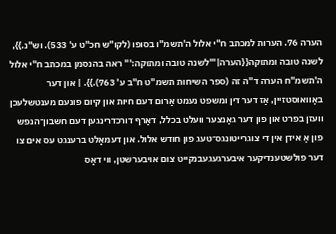הערה 76. הערות למכתב ח"י אלול ה'תשמ"ו בסופו (לקו"ש חכ"ט ע' 533). וש"נ.}}, לשנה טובה ומתוקה{{הערה|'''לשנה טובה ומתוקה:''' ראה בהנסמן במכתב ח"י אלול ה'תשמ"ח הערה ד"ה זה (ספר השיחות תשמ"ט ח"ב ע' 763).}}. | און דער באַוואוסטזיין, אַז דער דין ומשפט נעמט אַרום דעם חיות און קיום פונעם מענטשלעכן וועזן בפרט און פון דער גאַנצער וועלט בכלל, דאַרף דורכדרינגען דעם חשבון־הנפש פון אַ אידן אין די צוגרייטונגס־טעג פון חודש אלול. און דעמאָלט ברענגט עס אים צו דער פולשטענדיקער איבערגעגעבנקייט צום אויבערשטן, ווי דאָס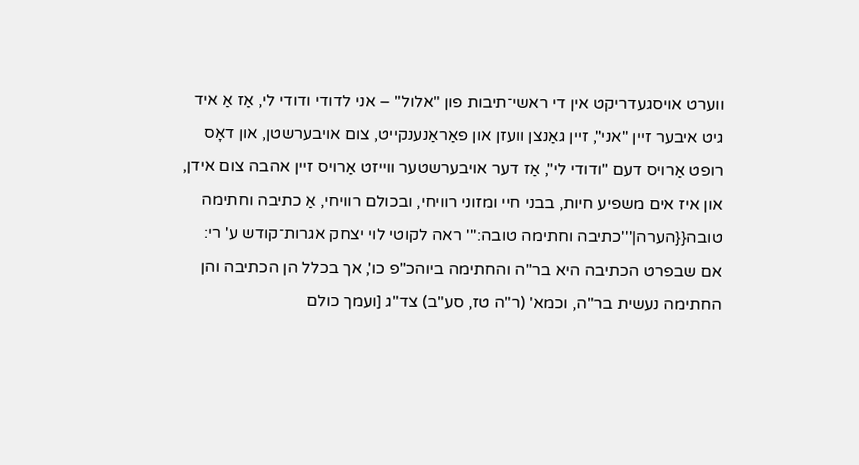ווערט אויסגעדריקט אין די ראשי־תיבות פון "אלול" – אני לדודי ודודי לי, אַז אַ איד גיט איבער זיין "אני", זיין גאַנצן וועזן און פאַראַנענקייט, צום אויבערשטן, און דאָס רופט אַרויס דעם "ודודי לי", אַז דער אויבערשטער ווייזט אַרויס זיין אהבה צום אידן, און איז אים משפיע חיות, בבני חיי ומזוני רוויחי, ובכולם רוויחי, אַ כתיבה וחתימה טובה{{הערה|'''כתיבה וחתימה טובה:''' ראה לקוטי לוי יצחק אגרות־קודש ע' רי: אם שבפרט הכתיבה היא בר"ה והחתימה ביוהכ"פ כו', אך בכלל הן הכתיבה והן החתימה נעשית בר"ה, וכמא' (ר"ה טז, סע"ב) צד"ג [ועמך כולם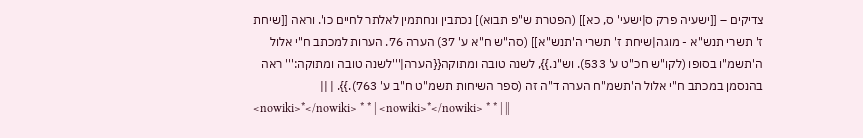צדיקים – [[ישעיה פרק ס|ישעי' ס, כא]] (הפטרת ש"פ תבוא)] נכתבין ונחתמין לאלתר לחיים כו'. וראה [[שיחת ז' תשרי תנש"א - מוגה|שיחת ז' תשרי ה'תנש"א]] (סה"ש ח"א ע' 37) הערה 76. הערות למכתב ח"י אלול ה'תשמ"ו בסופו (לקו"ש חכ"ט ע' 533). וש"נ.}}, לשנה טובה ומתוקה{{הערה|'''לשנה טובה ומתוקה:''' ראה בהנסמן במכתב ח"י אלול ה'תשמ"ח הערה ד"ה זה (ספר השיחות תשמ"ט ח"ב ע' 763).}}. | ||
<nowiki>*</nowiki> * * | <nowiki>*</nowiki> * * | ||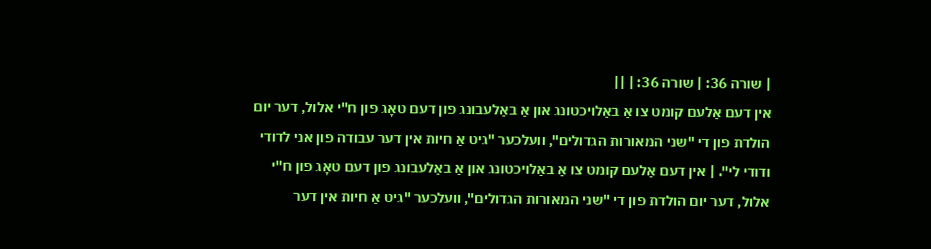| שורה 36: | שורה 36: | ||
אין דעם אַלעם קומט צו אַ באַלויכטונג און אַ באַלעבונג פון דעם טאָג פון ח"י אלול, דער יום הולדת פון די "שני המאורות הגדולים", וועלכער "גיט אַ חיות אין דער עבודה פון אני לדודי ודודי לי". | אין דעם אַלעם קומט צו אַ באַלויכטונג און אַ באַלעבונג פון דעם טאָג פון ח"י אלול, דער יום הולדת פון די "שני המאורות הגדולים", וועלכער "גיט אַ חיות אין דער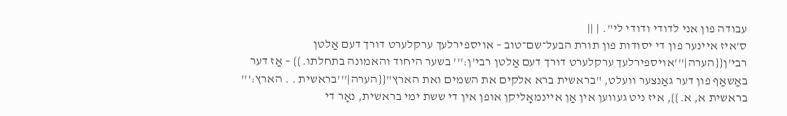עבודה פון אני לדודי ודודי לי". | ||
ס'איז איינער פון די יסודות פון תורת הבעל־שם־טוב – אויספירלעך ערקלערט דורך דעם אַלטן רבי'ן{{הערה|'''אויספירלעך ערקלערט דורך דעם אַלטן רבי'ן:''' בשער היחוד והאמונה בתחלתו.}} – אַז דער באַשאַף פון דער גאַנצער וועלט, "בראשית ברא אלקים את השמים ואת הארץ"{{הערה|'''בראשית . . הארץ:''' בראשית א, א.}}, איז ניט געווען אין אַן איינמאָליקן אופן אין די ששת ימי בראשית, נאָר די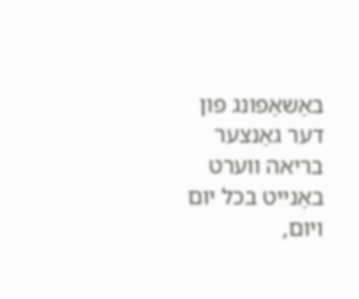באַשאַפונג פון דער גאַנצער בריאה ווערט באַנייט בכל יום ויום,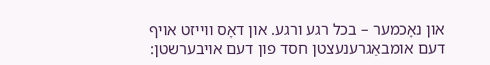און נאָכמער – בכל רגע ורגע. און דאָס ווייזט אויף דעם אומבאַגרענעצטן חסד פון דעם אויבערשטן: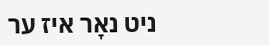ניט נאָר איז ער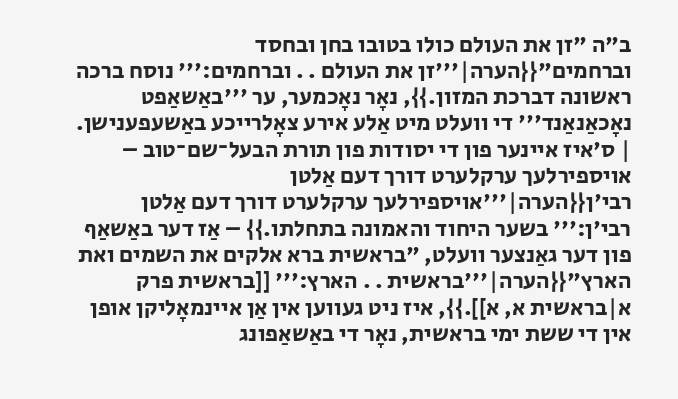ב"ה "זן את העולם כולו בטובו בחן ובחסד וברחמים"{{הערה|'''זן את העולם . . וברחמים:''' נוסח ברכה ראשונה דברכת המזון.}}, נאָר נאָכמער, ער '''באַשאַפט נאָכאַנאַנד''' די וועלט מיט אַלע אירע צאָלרייכע באַשעפענישן. | ס'איז איינער פון די יסודות פון תורת הבעל־שם־טוב – אויספירלעך ערקלערט דורך דעם אַלטן רבי'ן{{הערה|'''אויספירלעך ערקלערט דורך דעם אַלטן רבי'ן:''' בשער היחוד והאמונה בתחלתו.}} – אַז דער באַשאַף פון דער גאַנצער וועלט, "בראשית ברא אלקים את השמים ואת הארץ"{{הערה|'''בראשית . . הארץ:''' [[בראשית פרק א|בראשית א, א]].}}, איז ניט געווען אין אַן איינמאָליקן אופן אין די ששת ימי בראשית, נאָר די באַשאַפונג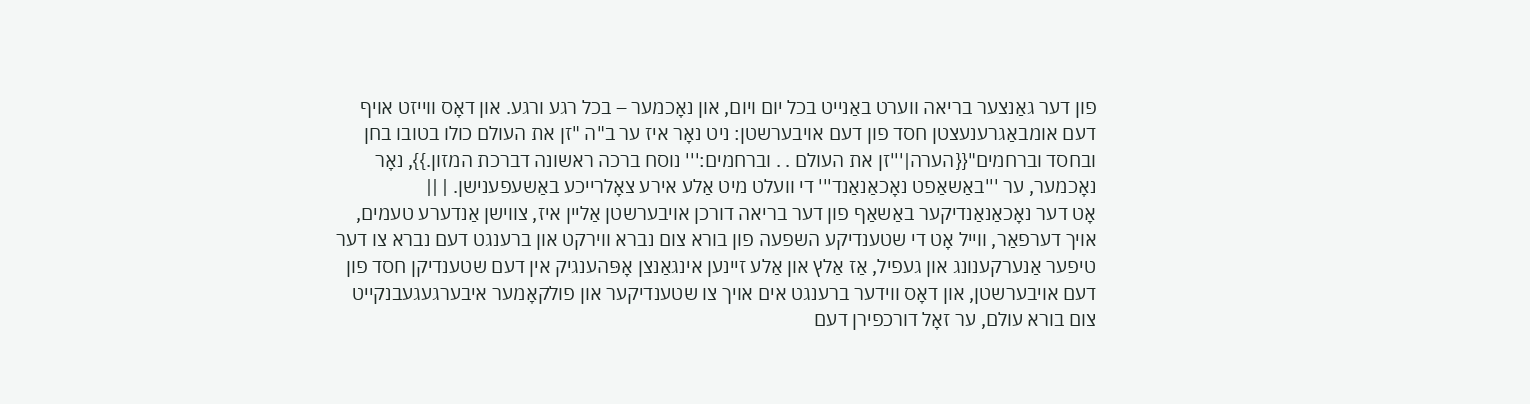פון דער גאַנצער בריאה ווערט באַנייט בכל יום ויום, און נאָכמער – בכל רגע ורגע. און דאָס ווייזט אויף דעם אומבאַגרענעצטן חסד פון דעם אויבערשטן: ניט נאָר איז ער ב"ה "זן את העולם כולו בטובו בחן ובחסד וברחמים"{{הערה|'''זן את העולם . . וברחמים:''' נוסח ברכה ראשונה דברכת המזון.}}, נאָר נאָכמער, ער '''באַשאַפט נאָכאַנאַנד''' די וועלט מיט אַלע אירע צאָלרייכע באַשעפענישן. | ||
אָט דער נאָכאַנאַנדיקער באַשאַף פון דער בריאה דורכן אויבערשטן אַליין איז, צווישן אַנדערע טעמים, אויך דערפאַר, ווייל אָט די שטענדיקע השפעה פון בורא צום נברא ווירקט און ברענגט דעם נברא צו דער טיפער אַנערקענונג און געפיל, אַז אַלץ און אַלע זיינען אינגאַנצן אָפּהענגיק אין דעם שטענדיקן חסד פון דעם אויבערשטן, און דאָס ווידער ברענגט אים אויך צו שטענדיקער און פולקאָמער איבערגעגעבנקייט צום בורא עולם, ער זאָל דורכפירן דעם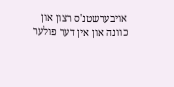אויבערשטנ'ס רצון און כוונה און אין דער פולער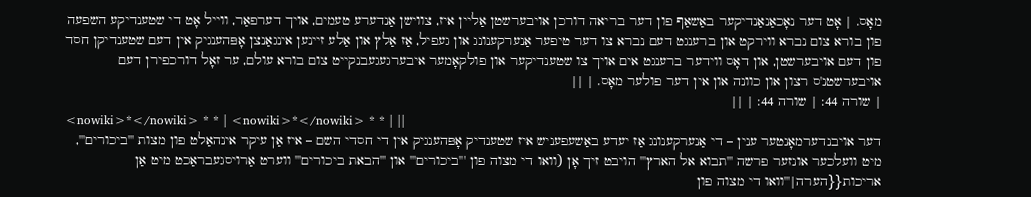מאָס. | אָט דער נאָכאַנאַנדיקער באַשאַף פון דער בריאה דורכן אויבערשטן אַליין איז, צווישן אַנדערע טעמים, אויך דערפאַר, ווייל אָט די שטענדיקע השפעה פון בורא צום נברא ווירקט און ברענגט דעם נברא צו דער טיפער אַנערקענונג און געפיל, אַז אַלץ און אַלע זיינען אינגאַנצן אָפּהענגיק אין דעם שטענדיקן חסד פון דעם אויבערשטן, און דאָס ווידער ברענגט אים אויך צו שטענדיקער און פולקאָמער איבערגעגעבנקייט צום בורא עולם, ער זאָל דורכפירן דעם אויבערשטנ'ס רצון און כוונה און אין דער פולער מאָס. | ||
| שורה 44: | שורה 44: | ||
<nowiki>*</nowiki> * * | <nowiki>*</nowiki> * * | ||
דער אויבנדערמאָנטער ענין – די אַנערקענונג אַז יעדע באַשעפעניש איז שטענדיק אָפּהענגיק אין די חסדי השם – איז אַן עיקר אינהאַלט פון מצות '''ביכורים''', מיט וועלכער אונזער פרשה '''תבוא אל הארץ''' הויבט זיך אָן (וואו די מצוה פון '''ביכורים''' און '''הבאת ביכורים''' ווערט אַרויסגעבראַכט מיט אַן אריכות{{הערה|'''וואו די מצוה פון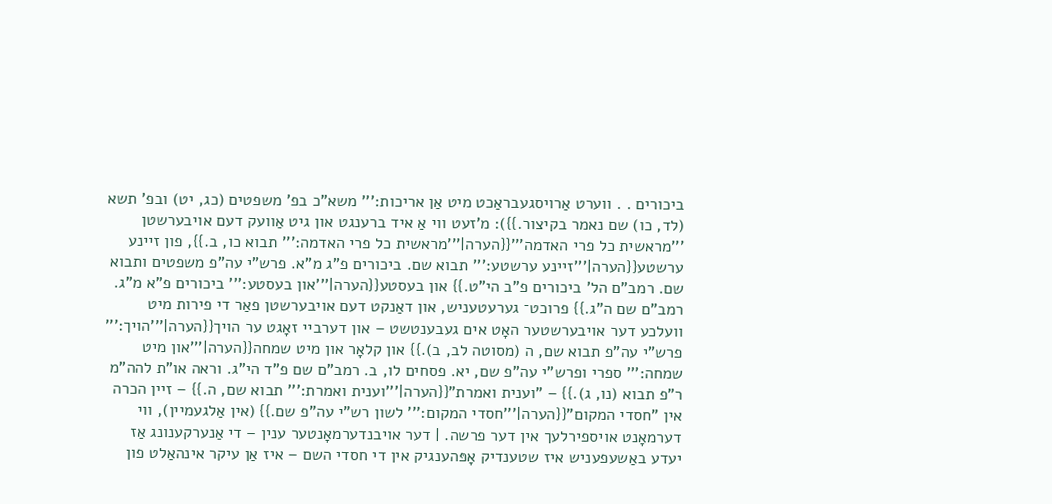ביכורים . . ווערט אַרויסגעבראַכט מיט אַן אריכות:''' משא"כ בפ' משפטים (כג, יט) ובפ' תשא (לד, כו) שם נאמר בקיצור.}}): מ'זעט ווי אַ איד ברענגט און גיט אַוועק דעם אויבערשטן '''מראשית כל פרי האדמה'''{{הערה|'''מראשית כל פרי האדמה:''' תבוא כו, ב.}}, פון זיינע ערשטע{{הערה|'''זיינע ערשטע:''' תבוא שם. ביכורים פ"ג מ"א. פרש"י עה"פ משפטים ותבוא שם. רמב"ם הל' ביכורים פ"ב הי"ט.}} און בעסטע{{הערה|'''און בעסטע:''' ביכורים פ"א מ"ג. רמב"ם שם ה"ג.}} פרוכט־ גערעטעניש, און דאַנקט דעם אויבערשטן פאַר די פירות מיט וועלכע דער אויבערשטער האָט אים געבענטשט – און דערביי זאָגט ער הויך{{הערה|'''הויך:''' פרש"י עה"פ תבוא שם, ה (מסוטה לב, ב).}} און קלאָר און מיט שמחה{{הערה|'''און מיט שמחה:''' ספרי ופרש"י עה"פ שם, יא. פסחים לו, ב. רמב"ם שם פ"ד הי"ג. וראה או"ת להה"מ ר"פ תבוא (נו, ג).}} – "וענית ואמרת"{{הערה|'''וענית ואמרת:''' תבוא שם, ה.}} – זיין הכרה אין "חסדי המקום"{{הערה|'''חסדי המקום:''' לשון רש"י עה"פ שם.}} (אין אַלגעמיין), ווי דערמאָנט אויספירלעך אין דער פרשה. | דער אויבנדערמאָנטער ענין – די אַנערקענונג אַז יעדע באַשעפעניש איז שטענדיק אָפּהענגיק אין די חסדי השם – איז אַן עיקר אינהאַלט פון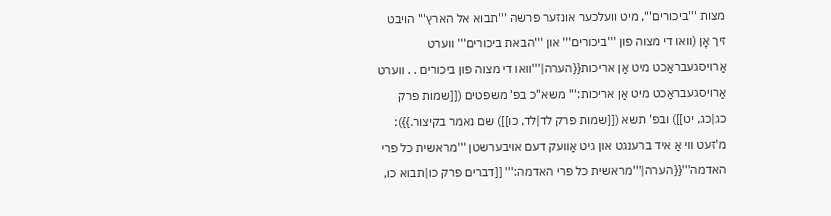מצות '''ביכורים''', מיט וועלכער אונזער פרשה '''תבוא אל הארץ''' הויבט זיך אָן (וואו די מצוה פון '''ביכורים''' און '''הבאת ביכורים''' ווערט אַרויסגעבראַכט מיט אַן אריכות{{הערה|'''וואו די מצוה פון ביכורים . . ווערט אַרויסגעבראַכט מיט אַן אריכות:''' משא"כ בפ' משפטים ([[שמות פרק כג|כג, יט]]) ובפ' תשא ([[שמות פרק לד|לד, כו]]) שם נאמר בקיצור.}}): מ'זעט ווי אַ איד ברענגט און גיט אַוועק דעם אויבערשטן '''מראשית כל פרי האדמה'''{{הערה|'''מראשית כל פרי האדמה:''' [[דברים פרק כו|תבוא כו,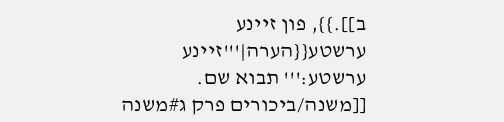ב]].}}, פון זיינע ערשטע{{הערה|'''זיינע ערשטע:''' תבוא שם. [[משנה/ביכורים פרק ג#משנה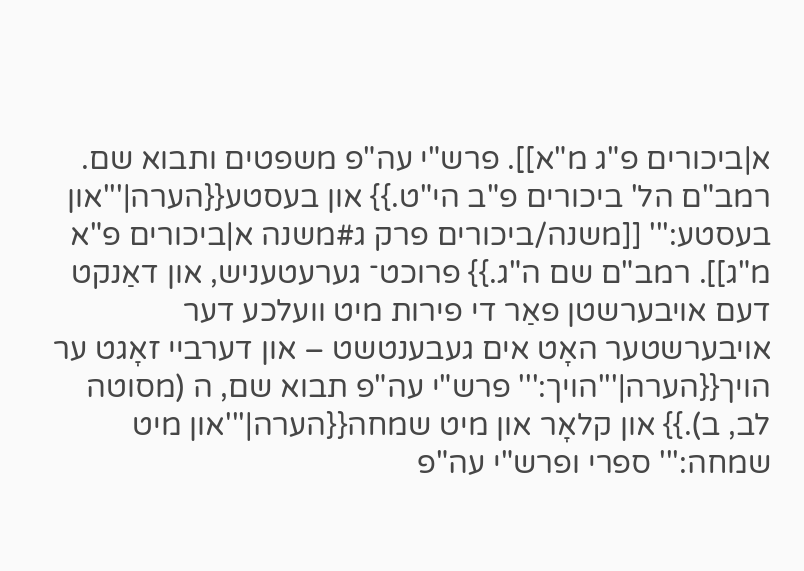א|ביכורים פ"ג מ"א]]. פרש"י עה"פ משפטים ותבוא שם. רמב"ם הל' ביכורים פ"ב הי"ט.}} און בעסטע{{הערה|'''און בעסטע:''' [[משנה/ביכורים פרק ג#משנה א|ביכורים פ"א מ"ג]]. רמב"ם שם ה"ג.}} פרוכט־ גערעטעניש, און דאַנקט דעם אויבערשטן פאַר די פירות מיט וועלכע דער אויבערשטער האָט אים געבענטשט – און דערביי זאָגט ער הויך{{הערה|'''הויך:''' פרש"י עה"פ תבוא שם, ה (מסוטה לב, ב).}} און קלאָר און מיט שמחה{{הערה|'''און מיט שמחה:''' ספרי ופרש"י עה"פ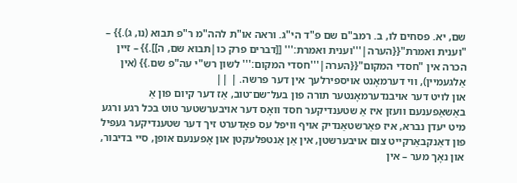שם, יא. פסחים לו, ב. רמב"ם שם פ"ד הי"ג. וראה או"ת להה"מ ר"פ תבוא (נו, ג).}} – "וענית ואמרת"{{הערה|'''וענית ואמרת:''' [[דברים פרק כו|תבוא שם, ה]].}} – זיין הכרה אין "חסדי המקום"{{הערה|'''חסדי המקום:''' לשון רש"י עה"פ שם.}} (אין אַלגעמיין), ווי דערמאָנט אויספירלעך אין דער פרשה. | ||
און לויט דער אויבנדערמאָנטער תורה פון בעל־שם־טוב, אַז דער קיום פון אַ באַשאַפענעם וועזן איז אַ שטענדיקער חסד וואָס דער אויבערשטער טוט בכל רגע ורגע מיט יעדן נברא, איז פאַרשטאַנדיק אויף וויפל עס פאָדערט זיך דער שטענדיקער געפיל פון דאַנקבאַרקייט צום אויבערשטן, אין אַן אַנטפּלעקטן און אָפענעם אופן, סיי בדיבור, און נאָך מער – אין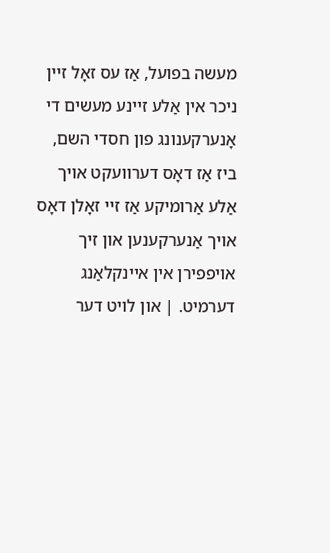מעשה בפועל, אַז עס זאָל זיין ניכר אין אַלע זיינע מעשים די אָנערקענונג פון חסדי השם, ביז אַז דאָס דערוועקט אויך אַלע אַרומיקע אַז זיי זאָלן דאָס אויך אַנערקענען און זיך אויפפירן אין איינקלאַנג דערמיט. | און לויט דער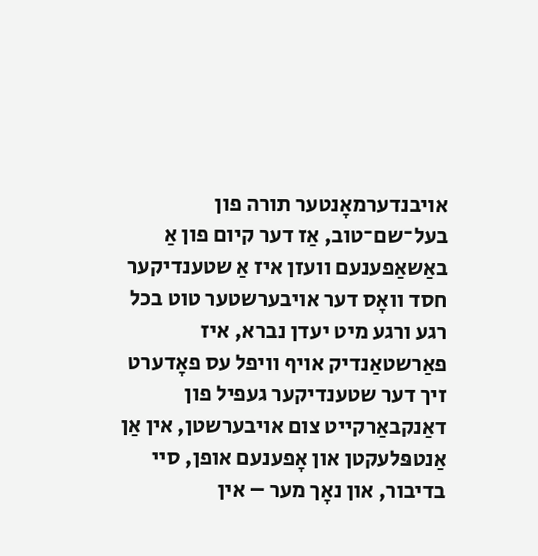אויבנדערמאָנטער תורה פון בעל־שם־טוב, אַז דער קיום פון אַ באַשאַפענעם וועזן איז אַ שטענדיקער חסד וואָס דער אויבערשטער טוט בכל רגע ורגע מיט יעדן נברא, איז פאַרשטאַנדיק אויף וויפל עס פאָדערט זיך דער שטענדיקער געפיל פון דאַנקבאַרקייט צום אויבערשטן, אין אַן אַנטפּלעקטן און אָפענעם אופן, סיי בדיבור, און נאָך מער – אין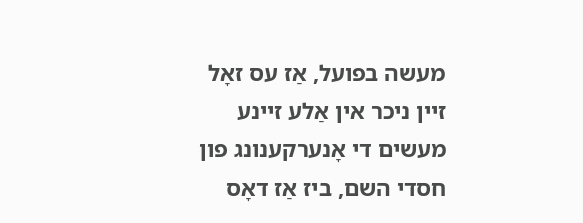מעשה בפועל, אַז עס זאָל זיין ניכר אין אַלע זיינע מעשים די אָנערקענונג פון חסדי השם, ביז אַז דאָס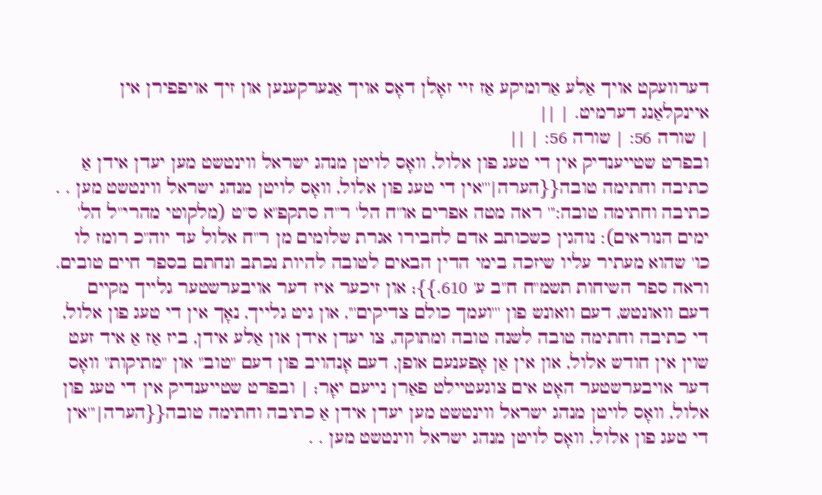דערוועקט אויך אַלע אַרומיקע אַז זיי זאָלן דאָס אויך אַנערקענען און זיך אויפפירן אין איינקלאַנג דערמיט. | ||
| שורה 56: | שורה 56: | ||
ובפרט שטייענדיק אין די טעג פון אלול, וואָס לויטן מנהג ישראל ווינטשט מען יעדן אידן אַ כתיבה וחתימה טובה{{הערה|'''אין די טעג פון אלול, וואָס לויטן מנהג ישראל ווינטשט מען . . כתיבה וחתימה טובה:''' ראה מטה אפרים או"ח הל' ר"ה סתקפ"א ס"ט (מלקוטי מהרי"ל הל' ימים הנוראים): נוהגין כשכותב אדם לחבירו אגרת שלומים מן ר"ח אלול עד יוה"כ רומז לו כו' שהוא מעתיר עליו שיזכה בימי הדין הבאים לטובה להיות נכתב ונחתם בספר חיים טובים. וראה ספר השיחות תשמ"ח ח"ב ע' 610.}}; און זיכער איז דער אויבערשטער גלייך מקיים דעם וואונטש, דעם וואונש פון '''ועמך כולם צדיקים''', און גיט גלייך, נאָך אין די טעג פון אלול, די כתיבה וחתימה טובה לשנה טובה ומתוקה, צו יעדן אידן און אַלע אידן, ביז אַז אַ איד זעט שוין אין חודש אלול, און אין אַן אָפענעם אופן, דעם אָנהויב פון דעם "טוב" און "מתיקות" וואָס דער אויבערשטער האָט אים צוגעטיילט פאַרן נייעם יאָר; | ובפרט שטייענדיק אין די טעג פון אלול, וואָס לויטן מנהג ישראל ווינטשט מען יעדן אידן אַ כתיבה וחתימה טובה{{הערה|'''אין די טעג פון אלול, וואָס לויטן מנהג ישראל ווינטשט מען . .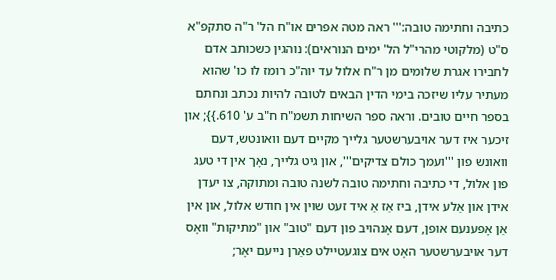כתיבה וחתימה טובה:''' ראה מטה אפרים או"ח הל' ר"ה סתקפ"א ס"ט (מלקוטי מהרי"ל הל' ימים הנוראים): נוהגין כשכותב אדם לחבירו אגרת שלומים מן ר"ח אלול עד יוה"כ רומז לו כו' שהוא מעתיר עליו שיזכה בימי הדין הבאים לטובה להיות נכתב ונחתם בספר חיים טובים. וראה ספר השיחות תשמ"ח ח"ב ע' 610.}}; און זיכער איז דער אויבערשטער גלייך מקיים דעם וואונטש, דעם וואונש פון '''ועמך כולם צדיקים''', און גיט גלייך, נאָך אין די טעג פון אלול, די כתיבה וחתימה טובה לשנה טובה ומתוקה, צו יעדן אידן און אַלע אידן, ביז אַז אַ איד זעט שוין אין חודש אלול, און אין אַן אָפענעם אופן, דעם אָנהויב פון דעם "טוב" און "מתיקות" וואָס דער אויבערשטער האָט אים צוגעטיילט פאַרן נייעם יאָר;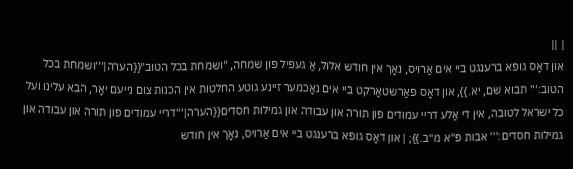| ||
און דאָס גופא ברענגט ביי אים אַרויס, נאָך אין חודש אלול, אַ געפיל פון שמחה, "ושמחת בכל הטוב"{{הערה|'''ושמחת בכל הטוב:''' תבוא שם, יא.}}, און דאָס פאַרשטאַרקט ביי אים נאָכמער זיינע גוטע החלטות אין הכנות צום נייעם יאָר, הבא עלינו ועל כל ישראל לטובה, אין די אַלע דריי עמודים פון תורה און עבודה און גמילות חסדים{{הערה|'''דריי עמודים פון תורה און עבודה און גמילות חסדים:''' אבות פ"א מ"ב.}}; | און דאָס גופא ברענגט ביי אים אַרויס, נאָך אין חודש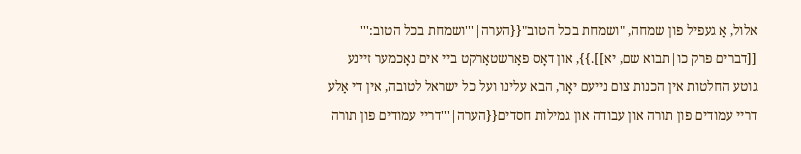אלול, אַ געפיל פון שמחה, "ושמחת בכל הטוב"{{הערה|'''ושמחת בכל הטוב:''' [[דברים פרק כו|תבוא שם, יא]].}}, און דאָס פאַרשטאַרקט ביי אים נאָכמער זיינע גוטע החלטות אין הכנות צום נייעם יאָר, הבא עלינו ועל כל ישראל לטובה, אין די אַלע דריי עמודים פון תורה און עבודה און גמילות חסדים{{הערה|'''דריי עמודים פון תורה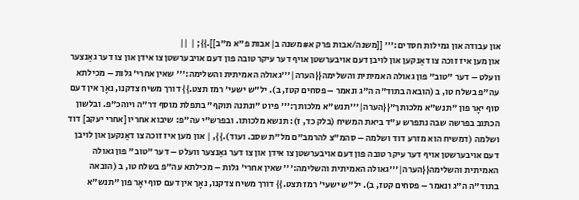און עבודה און גמילות חסדים:''' [[משנה/אבות פרק א#משנה ב|אבות פ"א מ"ב]].}}; | ||
און מען איז זוכה צו דאַנקען און לויבן דעם אויבערשטן אויף דער עיקר טובה פון דעם אויבערשטן צו אידן און צו דער גאַנצער וועלט – דער "טוב" פון גאולה האמיתית והשלימה{{הערה|'''גאולה האמיתית והשלימה:''' שאין אחרי' גלות – מכילתא עה"פ בשלח טו, ב (הובאה בתוד"ה ה"ג ונאמר – פסחים קטז, ב). יל"ש ישעי' רמז תצט.}} דורך משיח צדקנו, נאָך אין דעם סוף יאָר פון "תנש"א מלכותך"{{הערה|'''תנש"א מלכותך:''' פיוט "ונתנה תוקף" בתפלת מוסף דר"ה ויוהכ"פ. ובלשון הכתוב בפרשה שבה נתפרש ע"ד ביאת המשיח (בלק כד, ז): תנשא מלכותו. ובפרש"י עה"פ: שיבוא אחריו [אחרי יעקב] דוד ושלמה (דמשיח הוא מזרע דוד ושלמה – סהמ"צ להרמב"ם מל"ת שסב. ועוד).}}, | און מען איז זוכה צו דאַנקען און לויבן דעם אויבערשטן אויף דער עיקר טובה פון דעם אויבערשטן צו אידן און צו דער גאַנצער וועלט – דער "טוב" פון גאולה האמיתית והשלימה{{הערה|'''גאולה האמיתית והשלימה:''' שאין אחרי' גלות – מכילתא עה"פ בשלח טו, ב (הובאה בתוד"ה ה"ג ונאמר – פסחים קטז, ב). יל"ש ישעי' רמז תצט.}} דורך משיח צדקנו, נאָך אין דעם סוף יאָר פון "תנש"א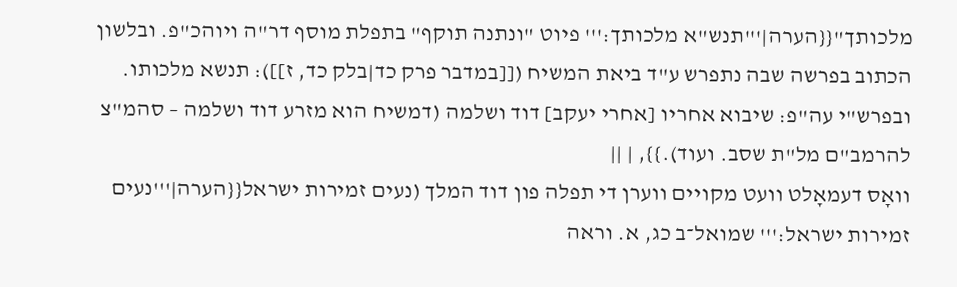מלכותך"{{הערה|'''תנש"א מלכותך:''' פיוט "ונתנה תוקף" בתפלת מוסף דר"ה ויוהכ"פ. ובלשון הכתוב בפרשה שבה נתפרש ע"ד ביאת המשיח ([[במדבר פרק כד|בלק כד, ז]]): תנשא מלכותו. ובפרש"י עה"פ: שיבוא אחריו [אחרי יעקב] דוד ושלמה (דמשיח הוא מזרע דוד ושלמה – סהמ"צ להרמב"ם מל"ת שסב. ועוד).}}, | ||
וואָס דעמאָלט וועט מקויים ווערן די תפלה פון דוד המלך (נעים זמירות ישראל{{הערה|'''נעים זמירות ישראל:''' שמואל־ב כג, א. וראה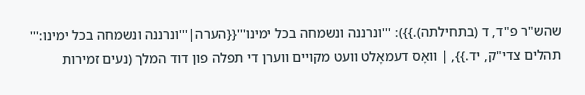שהש"ר פ"ד, ד (בתחילתה).}}): '''ונרננה ונשמחה בכל ימינו'''{{הערה|'''ונרננה ונשמחה בכל ימינו:''' תהלים צדי"ק, יד.}}, | וואָס דעמאָלט וועט מקויים ווערן די תפלה פון דוד המלך (נעים זמירות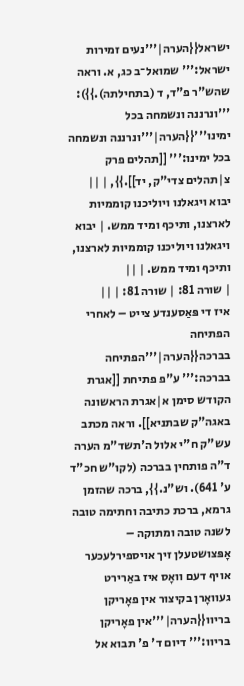ישראל{{הערה|'''נעים זמירות ישראל:''' שמואל־ב כג, א. וראה שהש"ר פ"ד, ד (בתחילתה).}}): '''ונרננה ונשמחה בכל ימינו'''{{הערה|'''ונרננה ונשמחה בכל ימינו:''' [[תהלים פרק צ|תהלים צדי"ק, יד]].}}, | ||
יבוא ויגאלנו ויוליכנו קוממיות לארצנו, ותיכף ומיד ממש. | יבוא ויגאלנו ויוליכנו קוממיות לארצנו, ותיכף ומיד ממש. | ||
| שורה 81: | שורה 81: | ||
איז די פּאַסענדע צייט – לאחרי הפתיחה בברכה{{הערה|'''הפתיחה בברכה:''' ע"פ פתיחת [[אגרת הקודש סימן א|אגרת הראשונה באגה"ק שבתניא]]. וראה מכתב עש"ק ח"י אלול ה'תשד"מ הערה ד"ה פותחין בברכה (לקו"ש חכ"ד ע' 641). וש"נ.}}, ברכה שהזמן גרמא, ברכת כתיבה וחתימה טובה לשנה טובה ומתוקה – אָפּצושטעלן זיך אויספירלעכער אויף דעם וואָס איז באַרירט געוואָרן בקיצור אין פאָריקן בריוו{{הערה|'''אין פאָריקן בריוו:''' דיום ד' פ' תבוא אל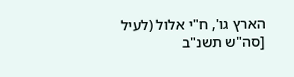הארץ גו', ח"י אלול (לעיל [סה"ש תשנ"ב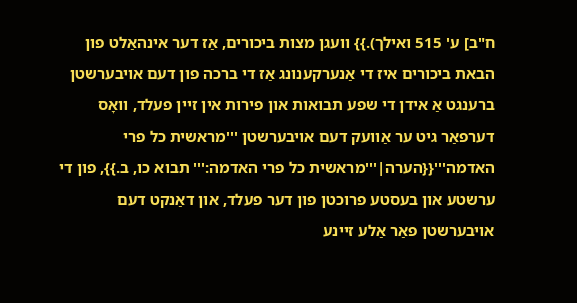ח"ב] ע' 515 ואילך).}} וועגן מצות ביכורים, אַז דער אינהאַלט פון הבאת ביכורים איז די אַנערקענונג אַז די ברכה פון דעם אויבערשטן ברענגט אַ אידן די שפע תבואות און פירות אין זיין פעלד, וואָס דערפאַר גיט ער אַוועק דעם אויבערשטן '''מראשית כל פרי האדמה'''{{הערה|'''מראשית כל פרי האדמה:''' תבוא כו, ב.}}, פון די ערשטע און בעסטע פרוכטן פון דער פעלד, און דאַנקט דעם אויבערשטן פאַר אַלע זיינע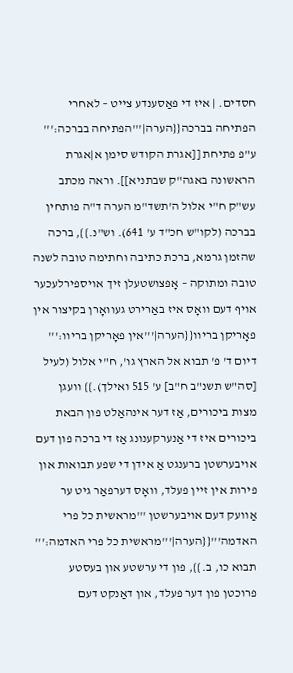חסדים. | איז די פּאַסענדע צייט – לאחרי הפתיחה בברכה{{הערה|'''הפתיחה בברכה:''' ע"פ פתיחת [[אגרת הקודש סימן א|אגרת הראשונה באגה"ק שבתניא]]. וראה מכתב עש"ק ח"י אלול ה'תשד"מ הערה ד"ה פותחין בברכה (לקו"ש חכ"ד ע' 641). וש"נ.}}, ברכה שהזמן גרמא, ברכת כתיבה וחתימה טובה לשנה טובה ומתוקה – אָפּצושטעלן זיך אויספירלעכער אויף דעם וואָס איז באַרירט געוואָרן בקיצור אין פאָריקן בריוו{{הערה|'''אין פאָריקן בריוו:''' דיום ד' פ' תבוא אל הארץ גו', ח"י אלול (לעיל [סה"ש תשנ"ב ח"ב] ע' 515 ואילך).}} וועגן מצות ביכורים, אַז דער אינהאַלט פון הבאת ביכורים איז די אַנערקענונג אַז די ברכה פון דעם אויבערשטן ברענגט אַ אידן די שפע תבואות און פירות אין זיין פעלד, וואָס דערפאַר גיט ער אַוועק דעם אויבערשטן '''מראשית כל פרי האדמה'''{{הערה|'''מראשית כל פרי האדמה:''' תבוא כו, ב.}}, פון די ערשטע און בעסטע פרוכטן פון דער פעלד, און דאַנקט דעם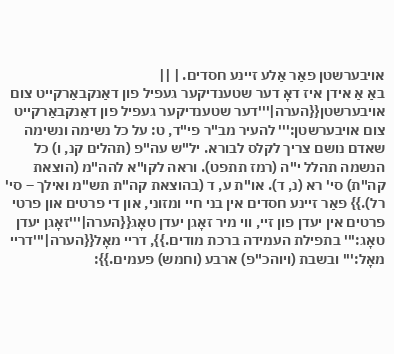אויבערשטן פאַר אַלע זיינע חסדים. | ||
באַ אַ אידן איז דאָ דער שטענדיקער געפיל פון דאַנקבאַרקייט צום אויבערשטן{{הערה|'''דער שטענדיקער געפיל פון דאַנקבאַרקייט צום אויבערשטן:''' להעיר מב"ר פי"ד, ט: על כל נשימה ונשימה שאדם נושם צריך לקלס לבורא. יל"ש עה"פ (תהלים קנ, ו) כל הנשמה תהלל י"ה (רמז תתפט). וראה לקו"א להה"מ (הוצאת קה"ת) סי' רא (נ, ד). או"ת ע, ד (בהוצאת קה"ת תש"מ ואילך – סי' רל).}} פאַר זיינע חסדים אין בני חיי ומזוני, און די פרטים און פרטי פרטים אין יעדן פון זיי, ווי מיר זאָגן יעדן טאָג{{הערה|'''זאָגן יעדן טאָג:''' בתפילת העמידה ברכת מודים.}}, דריי מאָל{{הערה|'''דריי מאָל:''' ובשבת (ויוהכ"פ) ארבע (וחמש) פעמים.}}: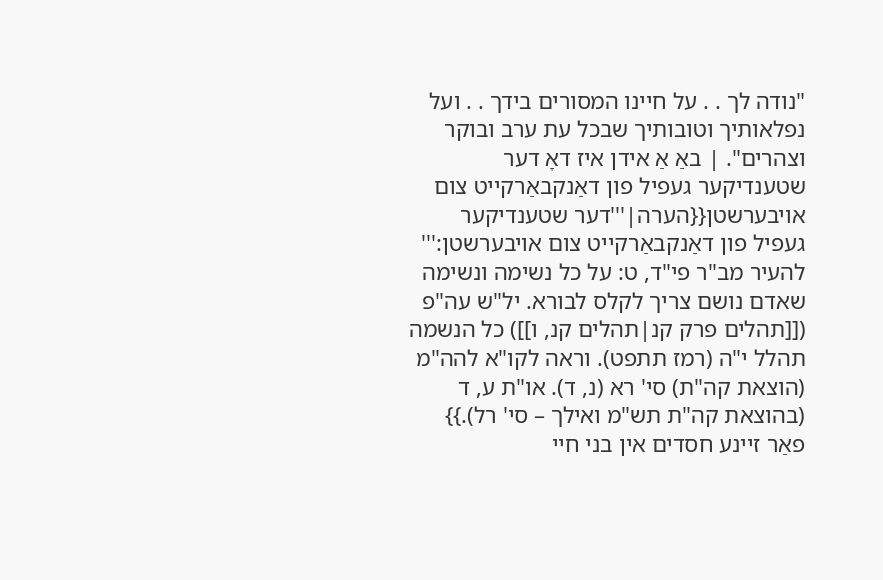"נודה לך . . על חיינו המסורים בידך . . ועל נפלאותיך וטובותיך שבכל עת ערב ובוקר וצהרים". | באַ אַ אידן איז דאָ דער שטענדיקער געפיל פון דאַנקבאַרקייט צום אויבערשטן{{הערה|'''דער שטענדיקער געפיל פון דאַנקבאַרקייט צום אויבערשטן:''' להעיר מב"ר פי"ד, ט: על כל נשימה ונשימה שאדם נושם צריך לקלס לבורא. יל"ש עה"פ ([[תהלים פרק קנ|תהלים קנ, ו]]) כל הנשמה תהלל י"ה (רמז תתפט). וראה לקו"א להה"מ (הוצאת קה"ת) סי' רא (נ, ד). או"ת ע, ד (בהוצאת קה"ת תש"מ ואילך – סי' רל).}} פאַר זיינע חסדים אין בני חיי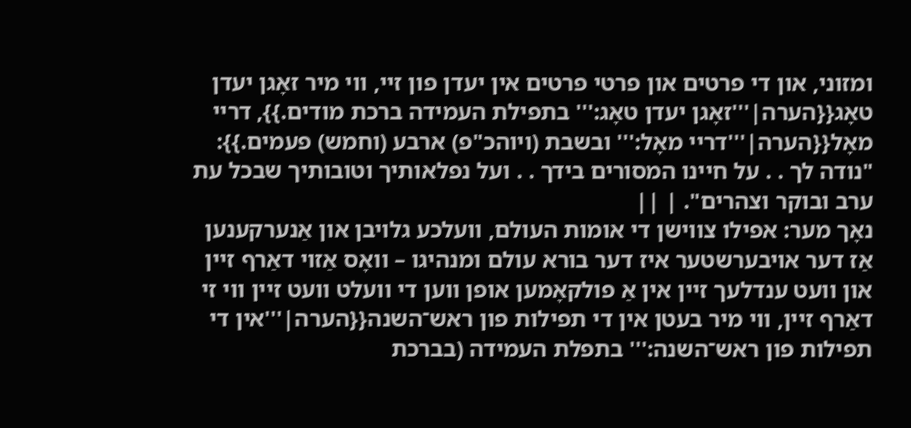ומזוני, און די פרטים און פרטי פרטים אין יעדן פון זיי, ווי מיר זאָגן יעדן טאָג{{הערה|'''זאָגן יעדן טאָג:''' בתפילת העמידה ברכת מודים.}}, דריי מאָל{{הערה|'''דריי מאָל:''' ובשבת (ויוהכ"פ) ארבע (וחמש) פעמים.}}: "נודה לך . . על חיינו המסורים בידך . . ועל נפלאותיך וטובותיך שבכל עת ערב ובוקר וצהרים". | ||
נאָך מער: אפילו צווישן די אומות העולם, וועלכע גלויבן און אַנערקענען אַז דער אויבערשטער איז דער בורא עולם ומנהיגו – וואָס אַזוי דאַרף זיין און וועט ענדלעך זיין אין אַ פולקאָמען אופן ווען די וועלט וועט זיין ווי זי דאַרף זיין, ווי מיר בעטן אין די תפילות פון ראש־השנה{{הערה|'''אין די תפילות פון ראש־השנה:''' בתפלת העמידה (בברכת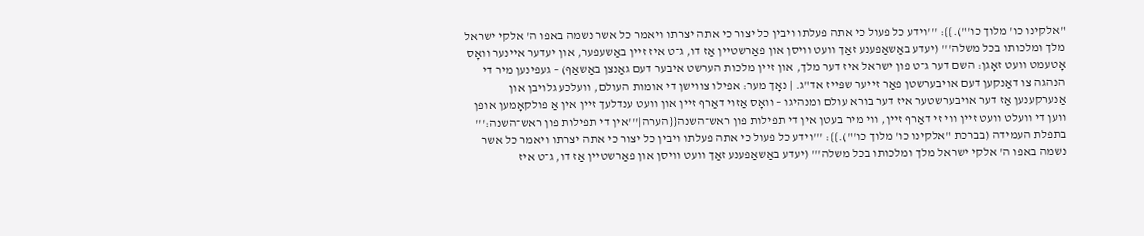"אלקינו כו' מלוך כו'").}}: '''וידע כל פעול כי אתה פעלתו ויבין כל יצור כי אתה יצרתו ויאמר כל אשר נשמה באפו ה' אלקי ישראל מלך ומלכותו בכל משלה''' (יעדע באַשאַפענע זאַך וועט וויסן און פאַרשטיין אַז דו, ג־ט איז זיין באַשעפער, און יעדער איינער וואָס אָטעמט וועט זאָגן: השם דער ג־ט פון ישראל איז דער מלך, און זיין מלכות הערשט איבער דעם גאַנצן באַשאַף) – געפינען מיר די הנהגה צו דאַנקען דעם אויבערשטן פאַר זייער שפּייז אד"ג. | נאָך מער: אפילו צווישן די אומות העולם, וועלכע גלויבן און אַנערקענען אַז דער אויבערשטער איז דער בורא עולם ומנהיגו – וואָס אַזוי דאַרף זיין און וועט ענדלעך זיין אין אַ פולקאָמען אופן ווען די וועלט וועט זיין ווי זי דאַרף זיין, ווי מיר בעטן אין די תפילות פון ראש־השנה{{הערה|'''אין די תפילות פון ראש־השנה:''' בתפלת העמידה (בברכת "אלקינו כו' מלוך כו'").}}: '''וידע כל פעול כי אתה פעלתו ויבין כל יצור כי אתה יצרתו ויאמר כל אשר נשמה באפו ה' אלקי ישראל מלך ומלכותו בכל משלה''' (יעדע באַשאַפענע זאַך וועט וויסן און פאַרשטיין אַז דו, ג־ט איז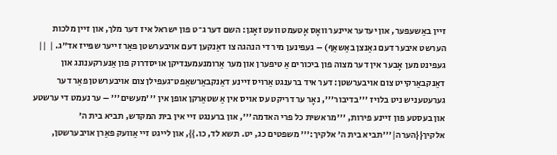זיין באַשעפער, און יעדער איינער וואָס אָטעמט וועט זאָגן: השם דער ג־ט פון ישראל איז דער מלך, און זיין מלכות הערשט איבער דעם גאַנצן באַשאַף) – געפינען מיר די הנהגה צו דאַנקען דעם אויבערשטן פאַר זייער שפּייז אד"ג. | ||
געפינט מען אָבער אין דער מצוה פון ביכורים אַ טיפערן און מער אַרומנעמענדיקן אויסדרוק פון אַנערקענונג און דאַנקבאַרקייט צום אויבערשטן: דער איד ברענגט אַרויס זיינע דאַנקבאַרשאַפט־געפילן צום אויבערשטן פאַר דער גערעטעניש ניט בלויז '''בדיבור''', נאָר ער דריקט עס אויס אין אַ שטאַרקן אופן אין '''מעשים''' – ער נעמט די ערשטע און בעסטע פון זיינע פירות, '''מראשית כל פרי האדמה''', און ברענגט זיי אין בית המקדש, תביא בית ה' אלקיך{{הערה|'''תביא בית ה' אלקיך:''' משפטים כג, יט. תשא לד, כו.}}, און לייגט זיי אַוועק פאַרן אויבערשטן,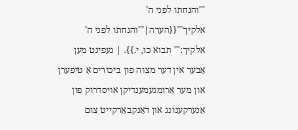'''והנחתו לפני ה' אלקיך'''{{הערה|'''והנחתו לפני ה' אלקיך:''' תבוא כו, י.}}. | געפינט מען אָבער אין דער מצוה פון ביכורים אַ טיפערן און מער אַרומנעמענדיקן אויסדרוק פון אַנערקענונג און דאַנקבאַרקייט צום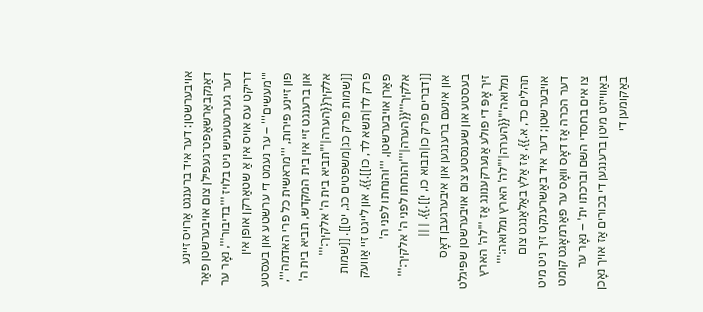אויבערשטן: דער איד ברענגט אַרויס זיינע דאַנקבאַרשאַפט־געפילן צום אויבערשטן פאַר דער גערעטעניש ניט בלויז '''בדיבור''', נאָר ער דריקט עס אויס אין אַ שטאַרקן אופן אין '''מעשים''' – ער נעמט די ערשטע און בעסטע פון זיינע פירות, '''מראשית כל פרי האדמה''', און ברענגט זיי אין בית המקדש, תביא בית ה' אלקיך{{הערה|'''תביא בית ה' אלקיך:''' [[שמות פרק כג|משפטים כג, יט]]. [[שמות פרק לד|תשא לד, כו]].}}, און לייגט זיי אַוועק פאַרן אויבערשטן, '''והנחתו לפני ה' אלקיך'''{{הערה|'''והנחתו לפני ה' אלקיך:''' [[דברים פרק כו|תבוא כו, י]].}}. | ||
און אינעם ברענגען און איבערגעבן דאָס בעסטע און שענסטע צום אויבערשטן שפּיגלט זיך אָפּ די פולע אַנערקענונג אַז '''לה' הארץ ומלואה'''{{הערה|'''לה' הארץ ומלואה:''' תהלים כד, א.}}, אַז אַלץ באַלאַנגט צום אויבערשטן; דער איד באַשרענקט זיך ניט מיט דער הכרה אַז דאָס וואָס ער פאַרמאָגט קומט צו אים בחסדי השם וברכתו ית' – נאָר ער באַווייזט מיטן ברענגען די בכורים אַז אויך נאָכן באַקומען די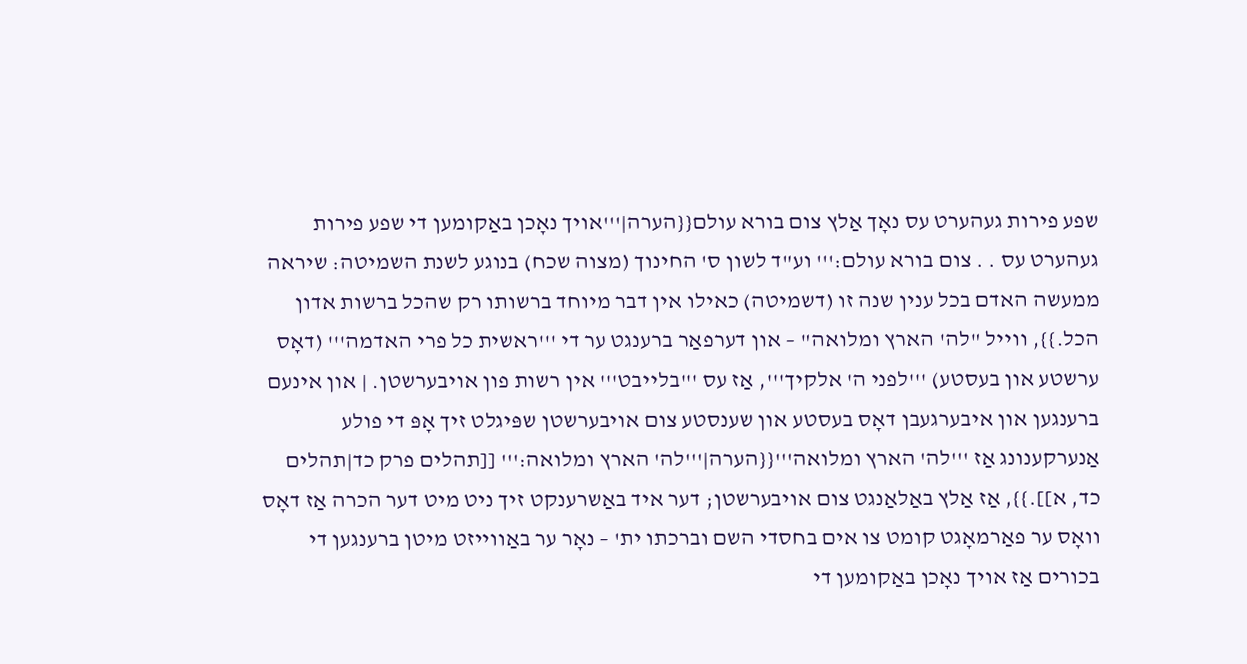שפע פירות געהערט עס נאָך אַלץ צום בורא עולם{{הערה|'''אויך נאָכן באַקומען די שפע פירות געהערט עס . . צום בורא עולם:''' וע"ד לשון ס' החינוך (מצוה שכח) בנוגע לשנת השמיטה: שיראה ממעשה האדם בכל ענין שנה זו (דשמיטה) כאילו אין דבר מיוחד ברשותו רק שהכל ברשות אדון הכל.}}, ווייל "לה' הארץ ומלואה" – און דערפאַר ברענגט ער די '''ראשית כל פרי האדמה''' (דאָס ערשטע און בעסטע) '''לפני ה' אלקיך''', אַז עס '''בלייבט''' אין רשות פון אויבערשטן. | און אינעם ברענגען און איבערגעבן דאָס בעסטע און שענסטע צום אויבערשטן שפּיגלט זיך אָפּ די פולע אַנערקענונג אַז '''לה' הארץ ומלואה'''{{הערה|'''לה' הארץ ומלואה:''' [[תהלים פרק כד|תהלים כד, א]].}}, אַז אַלץ באַלאַנגט צום אויבערשטן; דער איד באַשרענקט זיך ניט מיט דער הכרה אַז דאָס וואָס ער פאַרמאָגט קומט צו אים בחסדי השם וברכתו ית' – נאָר ער באַווייזט מיטן ברענגען די בכורים אַז אויך נאָכן באַקומען די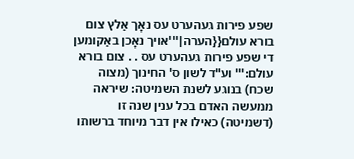שפע פירות געהערט עס נאָך אַלץ צום בורא עולם{{הערה|'''אויך נאָכן באַקומען די שפע פירות געהערט עס . . צום בורא עולם:''' וע"ד לשון ס' החינוך (מצוה שכח) בנוגע לשנת השמיטה: שיראה ממעשה האדם בכל ענין שנה זו (דשמיטה) כאילו אין דבר מיוחד ברשותו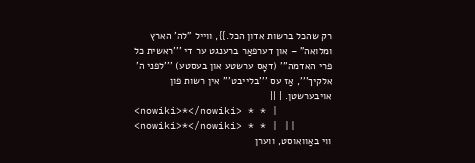רק שהכל ברשות אדון הכל.}}, ווייל "לה' הארץ ומלואה" – און דערפאַר ברענגט ער די '''ראשית כל פרי האדמה''' (דאָס ערשטע און בעסטע) '''לפני ה' אלקיך''', אַז עס '''בלייבט''' אין רשות פון אויבערשטן. | ||
<nowiki>*</nowiki> * * | <nowiki>*</nowiki> * * | ||
ווי באַוואוסט, ווערן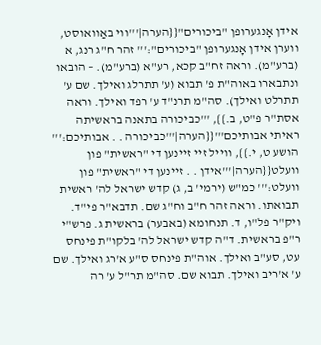אידן אָנגערופן "ביכורים"{{הערה|'''ווי באַוואוסט, ווערן אידן אָנגערופן "ביכורים":''' זהר ח"ג רנג, א (ברע"מ). וראה זח"ב קכא, רע"א (ברע"מ). – הובאו ונתבארו באוה"ת פ' תבוא (ע' תתרלג ואילך. שם ע' תתרלט ואילך). סה"מ תרנ"ד ע' רפד ואילך. וראה אסת"ר פ"ט, ב.}}, '''כביכורה בתאנה בראשיתה ראיתי אבותיכם'''{{הערה|'''כביכורה . . אבותיכם:''' הושע ט, י.}}, ווייל זיי זיינען די "ראשית" פון וועלט{{הערה|'''אידן . . זיינען די "ראשית" פון וועלט:''' כמ"ש (ירמי' ב, ג) קדש ישראל לה' ראשית תבואתו. וראה זהר ח"ב וח"ג שם. תדבא"ר פי"ד. ויק"ר פל"ו, ד. תנחומא (באבער) בראשית ג. פרש"י ר"פ בראשית. ד"ה קדש ישראל לה' בלקו"ת פינחס עט, סע"ב ואילך. אוה"ת פינחס ס"ע א'רג ואילך. שם ע' א'ריב ואילך. תבוא שם. סה"מ תר"ל ע' רה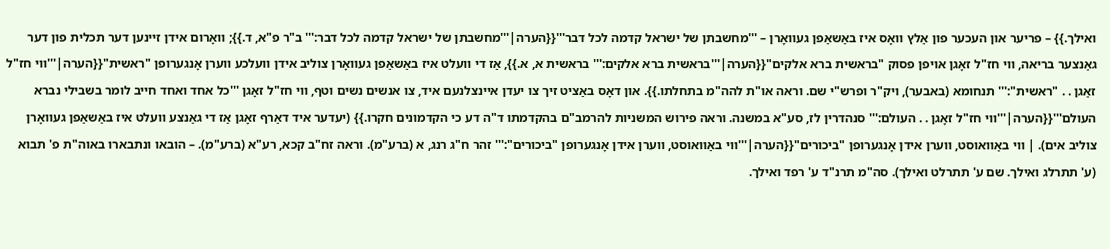ואילך.}} – פריער און העכער פון אַלץ וואָס איז באַשאַפן געוואָרן – '''מחשבתן של ישראל קדמה לכל דבר'''{{הערה|'''מחשבתן של ישראל קדמה לכל דבר:''' ב"ר פ"א, ד.}}; וואָרום אידן זיינען דער תכלית פון דער גאַנצער בריאה, ווי חז"ל זאָגן אויפן פסוק "בראשית ברא אלקים"{{הערה|'''בראשית ברא אלקים:''' בראשית א, א.}}, אַז די וועלט איז באַשאַפן געוואָרן צוליב אידן וועלכע ווערן אָנגערופן "ראשית"{{הערה|'''ווי חז"ל זאַגן . . "ראשית":''' תנחומא (באבער), ויק"ר ופרש"י שם. וראה או"ת להה"מ בתחלתו.}}. און דאָס באַציט זיך צו יעדן איינצלנעם איד, צו אנשים נשים וטף, ווי חז"ל זאָגן '''כל אחד ואחד חייב לומר בשבילי נברא העולם'''{{הערה|'''ווי חז"ל זאָגן . . העולם:''' סנהדרין לז, סע"א במשנה. וראה פירוש המשניות להרמב"ם בהקדמתו ד"ה דע כי הקדמונים חקרו.}} (יעדער איד דאַרף זאָגן אַז די גאַנצע וועלט איז באַשאַפן געוואָרן צוליב אים). | ווי באַוואוסט, ווערן אידן אָנגערופן "ביכורים"{{הערה|'''ווי באַוואוסט, ווערן אידן אָנגערופן "ביכורים":''' זהר ח"ג רנג, א (ברע"מ). וראה זח"ב קכא, רע"א (ברע"מ). – הובאו ונתבארו באוה"ת פ' תבוא (ע' תתרלג ואילך. שם ע' תתרלט ואילך). סה"מ תרנ"ד ע' רפד ואילך.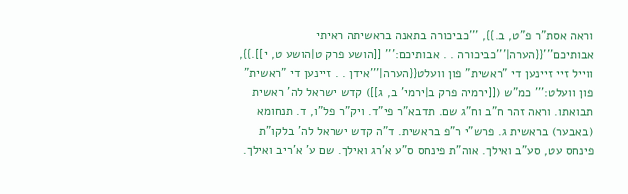וראה אסת"ר פ"ט, ב.}}, '''כביכורה בתאנה בראשיתה ראיתי אבותיכם'''{{הערה|'''כביכורה . . אבותיכם:''' [[הושע פרק ט|הושע ט, י]].}}, ווייל זיי זיינען די "ראשית" פון וועלט{{הערה|'''אידן . . זיינען די "ראשית" פון וועלט:''' כמ"ש ([[ירמיה פרק ב|ירמי' ב, ג]]) קדש ישראל לה' ראשית תבואתו. וראה זהר ח"ב וח"ג שם. תדבא"ר פי"ד. ויק"ר פל"ו, ד. תנחומא (באבער) בראשית ג. פרש"י ר"פ בראשית. ד"ה קדש ישראל לה' בלקו"ת פינחס עט, סע"ב ואילך. אוה"ת פינחס ס"ע א'רג ואילך. שם ע' א'ריב ואילך.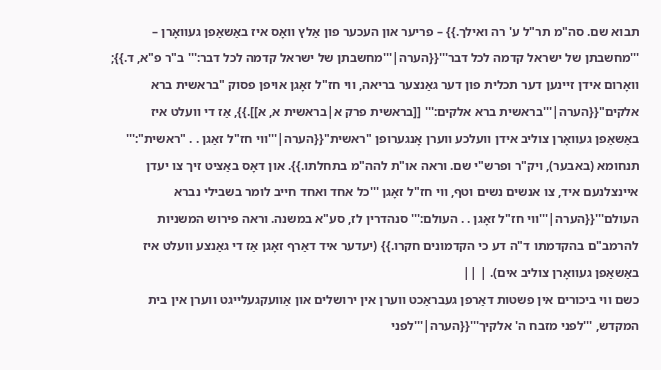תבוא שם. סה"מ תר"ל ע' רה ואילך.}} – פריער און העכער פון אַלץ וואָס איז באַשאַפן געוואָרן – '''מחשבתן של ישראל קדמה לכל דבר'''{{הערה|'''מחשבתן של ישראל קדמה לכל דבר:''' ב"ר פ"א, ד.}}; וואָרום אידן זיינען דער תכלית פון דער גאַנצער בריאה, ווי חז"ל זאָגן אויפן פסוק "בראשית ברא אלקים"{{הערה|'''בראשית ברא אלקים:''' [[בראשית פרק א|בראשית א, א]].}}, אַז די וועלט איז באַשאַפן געוואָרן צוליב אידן וועלכע ווערן אָנגערופן "ראשית"{{הערה|'''ווי חז"ל זאַגן . . "ראשית":''' תנחומא (באבער), ויק"ר ופרש"י שם. וראה או"ת להה"מ בתחלתו.}}. און דאָס באַציט זיך צו יעדן איינצלנעם איד, צו אנשים נשים וטף, ווי חז"ל זאָגן '''כל אחד ואחד חייב לומר בשבילי נברא העולם'''{{הערה|'''ווי חז"ל זאָגן . . העולם:''' סנהדרין לז, סע"א במשנה. וראה פירוש המשניות להרמב"ם בהקדמתו ד"ה דע כי הקדמונים חקרו.}} (יעדער איד דאַרף זאָגן אַז די גאַנצע וועלט איז באַשאַפן געוואָרן צוליב אים). | ||
כשם ווי ביכורים אין פשטות דאַרפן געבראַכט ווערן אין ירושלים און אַוועקגעלייגט ווערן אין בית המקדש, '''לפני מזבח ה' אלקיך'''{{הערה|'''לפני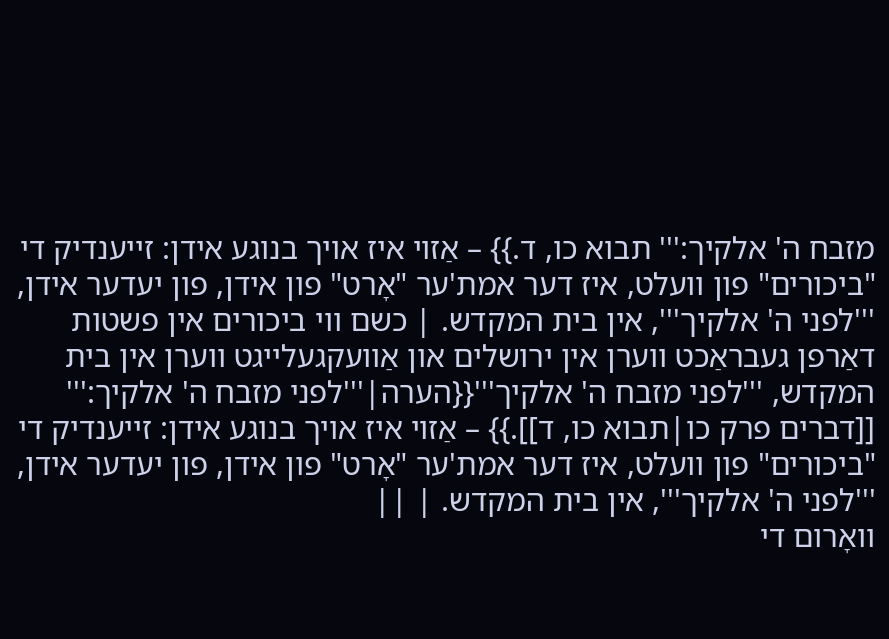מזבח ה' אלקיך:''' תבוא כו, ד.}} – אַזוי איז אויך בנוגע אידן: זייענדיק די "ביכורים" פון וועלט, איז דער אמת'ער "אָרט" פון אידן, פון יעדער אידן, '''לפני ה' אלקיך''', אין בית המקדש. | כשם ווי ביכורים אין פשטות דאַרפן געבראַכט ווערן אין ירושלים און אַוועקגעלייגט ווערן אין בית המקדש, '''לפני מזבח ה' אלקיך'''{{הערה|'''לפני מזבח ה' אלקיך:''' [[דברים פרק כו|תבוא כו, ד]].}} – אַזוי איז אויך בנוגע אידן: זייענדיק די "ביכורים" פון וועלט, איז דער אמת'ער "אָרט" פון אידן, פון יעדער אידן, '''לפני ה' אלקיך''', אין בית המקדש. | ||
וואָרום די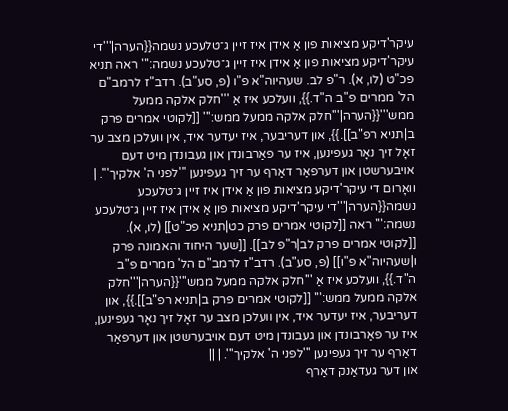עיקר'דיקע מציאות פון אַ אידן איז זיין ג־טלעכע נשמה{{הערה|'''די עיקר'דיקע מציאות פון אַ אידן איז זיין ג־טלעכע נשמה:''' ראה תניא פכ"ט (לו, א). ר"פ לב. שעהיוה"א פ"ו (פ, סע"ב). רדב"ז לרמב"ם הל' ממרים פ"ב ה"ד.}}, וועלכע איז אַ '''חלק אלקה ממעל ממש'''{{הערה|'''חלק אלקה ממעל ממש:''' [[לקוטי אמרים פרק ב|תניא רפ"ב]].}}, און דעריבער, איז יעדער איד, אין וועלכן מצב ער זאָל זיך נאָר געפינען, איז ער פאַרבונדן און געבונדן מיט דעם אויבערשטן און דערפאַר דאַרף ער זיך געפינען '''לפני ה' אלקיך'''. | וואָרום די עיקר'דיקע מציאות פון אַ אידן איז זיין ג־טלעכע נשמה{{הערה|'''די עיקר'דיקע מציאות פון אַ אידן איז זיין ג־טלעכע נשמה:''' ראה [[לקוטי אמרים פרק כט|תניא פכ"ט]] (לו, א). [[לקוטי אמרים פרק לב|ר"פ לב]]. [[שער היחוד והאמונה פרק ו|שעהיוה"א פ"ו]] (פ, סע"ב). רדב"ז לרמב"ם הל' ממרים פ"ב ה"ד.}}, וועלכע איז אַ '''חלק אלקה ממעל ממש'''{{הערה|'''חלק אלקה ממעל ממש:''' [[לקוטי אמרים פרק ב|תניא רפ"ב]].}}, און דעריבער, איז יעדער איד, אין וועלכן מצב ער זאָל זיך נאָר געפינען, איז ער פאַרבונדן און געבונדן מיט דעם אויבערשטן און דערפאַר דאַרף ער זיך געפינען '''לפני ה' אלקיך'''. | ||
און דער געדאַנק דאַרף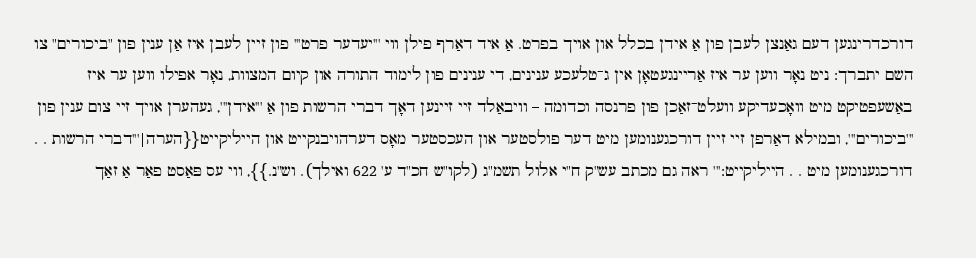דורכדרינגען דעם גאַנצן לעבן פון אַ אידן בכלל און אויך בפרט. אַ איד דאַרף פילן ווי '''יעדער פרט''' פון זיין לעבן איז אַן ענין פון "ביכורים" צו השם יתברך: ניט נאָר ווען ער איז אַריינגעטאָן אין ג־טלעכע ענינים, די ענינים פון לימוד התורה און קיום המצוות, נאָר אפילו ווען ער איז באַשעפטיקט מיט וואָכעדיקע וועלט־זאַכן פון פרנסה וכדומה – וויבאַלד זיי זיינען דאָך דברי הרשות פון אַ '''אידן''', געהערן אויך זיי צום ענין פון '''ביכורים''', ובמילא דאַרפן זיי זיין דורכגענומען מיט דער פולסטער און העכסטער מאָס דערהויבנקייט און הייליקייט{{הערה|'''דברי הרשות . . דורכגענומען מיט . . הייליקייט:''' ראה גם מכתב עש"ק ח"י אלול תשמ"ג (לקו"ש חכ"ד ע' 622 ואילך). וש"נ.}}, ווי עס פּאַסט פאַר אַ זאַך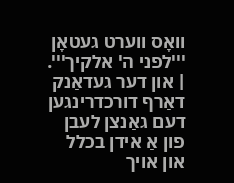וואָס ווערט געטאָן '''לפני ה' אלקיך'''. | און דער געדאַנק דאַרף דורכדרינגען דעם גאַנצן לעבן פון אַ אידן בכלל און אויך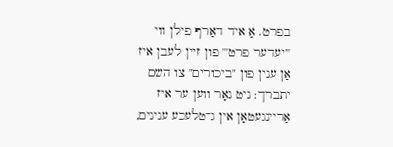בפרט. אַ איד דאַרף פילן ווי '''יעדער פרט''' פון זיין לעבן איז אַן ענין פון "ביכורים" צו השם יתברך: ניט נאָר ווען ער איז אַריינגעטאָן אין ג־טלעכע ענינים,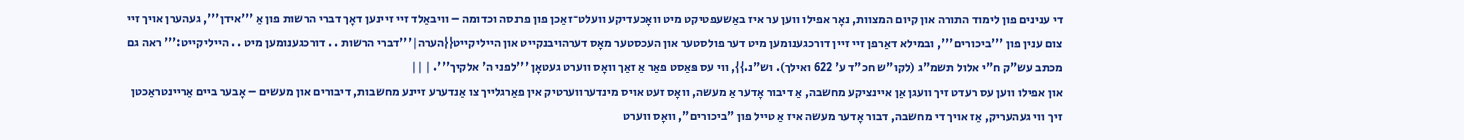די ענינים פון לימוד התורה און קיום המצוות, נאָר אפילו ווען ער איז באַשעפטיקט מיט וואָכעדיקע וועלט־זאַכן פון פרנסה וכדומה – וויבאַלד זיי זיינען דאָך דברי הרשות פון אַ '''אידן''', געהערן אויך זיי צום ענין פון '''ביכורים''', ובמילא דאַרפן זיי זיין דורכגענומען מיט דער פולסטער און העכסטער מאָס דערהויבנקייט און הייליקייט{{הערה|'''דברי הרשות . . דורכגענומען מיט . . הייליקייט:''' ראה גם מכתב עש"ק ח"י אלול תשמ"ג (לקו"ש חכ"ד ע' 622 ואילך). וש"נ.}}, ווי עס פּאַסט פאַר אַ זאַך וואָס ווערט געטאָן '''לפני ה' אלקיך'''. | ||
און אפילו ווען עס רעדט זיך וועגן אַן איינציקע מחשבה, אַ דיבור אָדער אַ מעשה, וואָס זעט אויס מינדערווערטיק אין פאַרגלייך צו אַנדערע זיינע מחשבות, דיבורים און מעשים – אָבער ביים אַריינטראַכטן זיך ווי געהעריק, אַז אויך די מחשבה, דבור אָדער מעשה איז אַ טייל פון "ביכורים", וואָס ווערט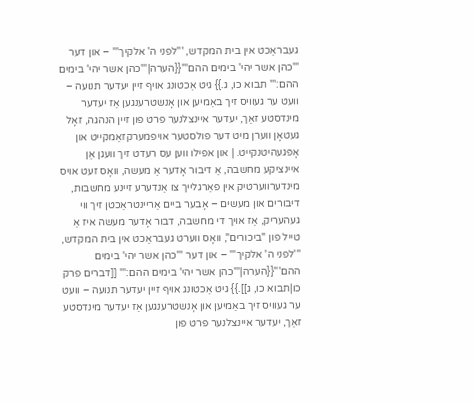געבראַכט אין בית המקדש, '''לפני ה' אלקיך''' – און דער '''כהן אשר יהי' בימים ההם'''{{הערה|'''כהן אשר יהי' בימים ההם:''' תבוא כו, ג.}} גיט אַכטונג אויף זיין יעדער תנועה – וועט ער געוויס זיך באַמיען און אָנשטרענגען אַז יעדער מינדסטע זאַך, יעדער איינצלנער פרט פון זיין הנהגה, זאָל געטאָן ווערן מיט דער פולסטער אויפמערקזאַמקייט און אָפּגעהיטנקייט. | און אפילו ווען עס רעדט זיך וועגן אַן איינציקע מחשבה, אַ דיבור אָדער אַ מעשה, וואָס זעט אויס מינדערווערטיק אין פאַרגלייך צו אַנדערע זיינע מחשבות, דיבורים און מעשים – אָבער ביים אַריינטראַכטן זיך ווי געהעריק, אַז אויך די מחשבה, דבור אָדער מעשה איז אַ טייל פון "ביכורים", וואָס ווערט געבראַכט אין בית המקדש, '''לפני ה' אלקיך''' – און דער '''כהן אשר יהי' בימים ההם'''{{הערה|'''כהן אשר יהי' בימים ההם:''' [[דברים פרק כו|תבוא כו, ג]].}} גיט אַכטונג אויף זיין יעדער תנועה – וועט ער געוויס זיך באַמיען און אָנשטרענגען אַז יעדער מינדסטע זאַך, יעדער איינצלנער פרט פון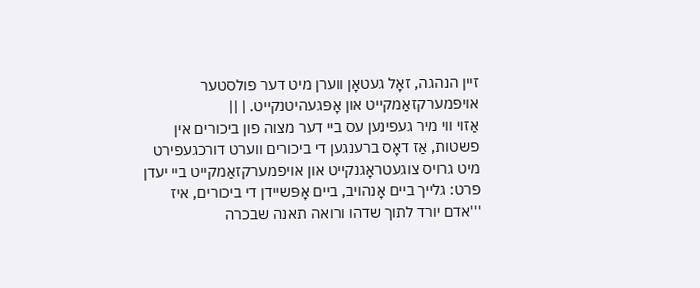זיין הנהגה, זאָל געטאָן ווערן מיט דער פולסטער אויפמערקזאַמקייט און אָפּגעהיטנקייט. | ||
אַזוי ווי מיר געפינען עס ביי דער מצוה פון ביכורים אין פשטות, אַז דאָס ברענגען די ביכורים ווערט דורכגעפירט מיט גרויס צוגעטראָגנקייט און אויפמערקזאַמקייט ביי יעדן פרט: גלייך ביים אָנהויב, ביים אָפּשיידן די ביכורים, איז '''אדם יורד לתוך שדהו ורואה תאנה שבכרה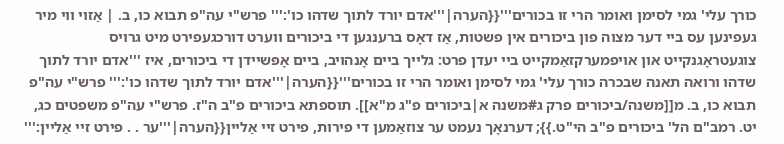כורך עלי' גמי לסימן ואומר הרי זו בכורים'''{{הערה|'''אדם יורד לתוך שדהו כו':''' פרש"י עה"פ תבוא כו, ב. | אַזוי ווי מיר געפינען עס ביי דער מצוה פון ביכורים אין פשטות, אַז דאָס ברענגען די ביכורים ווערט דורכגעפירט מיט גרויס צוגעטראָגנקייט און אויפמערקזאַמקייט ביי יעדן פרט: גלייך ביים אָנהויב, ביים אָפּשיידן די ביכורים, איז '''אדם יורד לתוך שדהו ורואה תאנה שבכרה כורך עלי' גמי לסימן ואומר הרי זו בכורים'''{{הערה|'''אדם יורד לתוך שדהו כו':''' פרש"י עה"פ תבוא כו, ב. מ[[משנה/ביכורים פרק ג#משנה א|ביכורים פ"ג מ"א]]. תוספתא ביכורים פ"ב ה"ז. פרש"י עה"פ משפטים כג, יט. רמב"ם הל' ביכורים פ"ב הי"ט.}}; דערנאָך נעמט ער צוזאַמען די פירות, פירט זיי אַליין{{הערה|'''ער . . פירט זיי אַליין:'''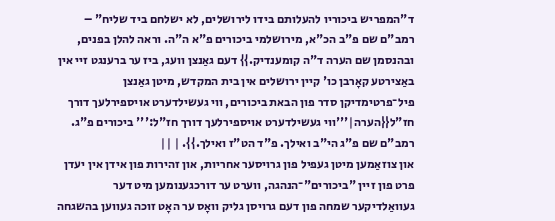ד"המפריש ביכוריו להעלותם בידו לירושלים, לא ישלחם ביד שליח" – רמב"ם שם פ"ב הכ"א, מירושלמי ביכורים פ"א ה"ה. וראה להלן בפנים, ובהנסמן שם הערה ד"ה קומענדיק.}} דעם גאַנצן וועג, ביז ער ברענגט זיי אין באַצירטע קאָרבן כו' קיין ירושלים אין בית המקדש, מיטן גאַנצן פיל־פרטימדיקן סדר פון הבאת ביכורים, ווי געשילדערט אויספירלעך דורך חז"ל{{הערה|'''ווי געשילדערט אויספירלעך דורך חז"ל:''' ביכורים פ"ג. רמב"ם שם פ"ג הי"ב ואילך. פ"ד הט"ז ואילך.}}. | ||
און צוזאַמען מיטן געפיל פון גרויסער אחריות, און זהירות פון אידן אין יעדן פרט פון זיין "ביכורים"־הנהגה, ווערט ער דורכגענומען מיט דער געוואַלדיקער שמחה פון דעם גרויסן גליק וואָס ער האָט זוכה געווען בהשגחה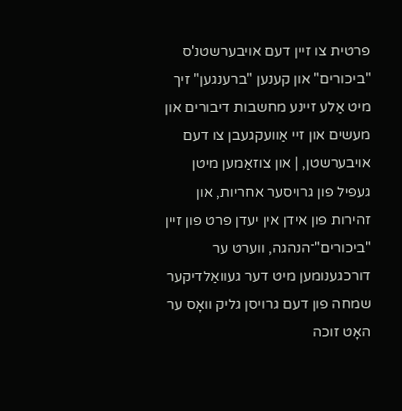פרטית צו זיין דעם אויבערשטנ'ס "ביכורים" און קענען "ברענגען" זיך מיט אַלע זיינע מחשבות דיבורים און מעשים און זיי אַוועקגעבן צו דעם אויבערשטן, | און צוזאַמען מיטן געפיל פון גרויסער אחריות, און זהירות פון אידן אין יעדן פרט פון זיין "ביכורים"־הנהגה, ווערט ער דורכגענומען מיט דער געוואַלדיקער שמחה פון דעם גרויסן גליק וואָס ער האָט זוכה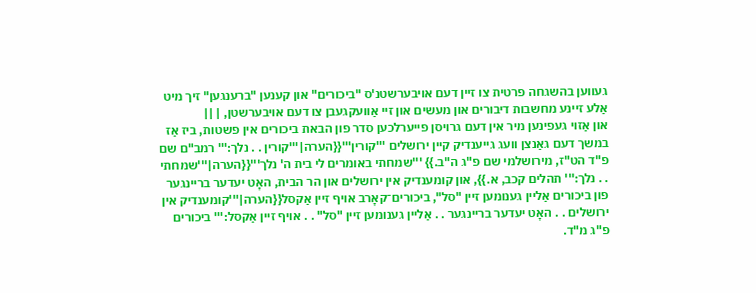געווען בהשגחה פרטית צו זיין דעם אויבערשטנ'ס "ביכורים" און קענען "ברענגען" זיך מיט אַלע זיינע מחשבות דיבורים און מעשים און זיי אַוועקגעבן צו דעם אויבערשטן, | ||
און אַזוי געפינען מיר אין דעם גרויסן פייערלכען סדר פון הבאת ביכורים אין פשטות, ביז אַז במשך דעם גאַנצן וועג גייענדיק קיין ירושלים '''קורין'''{{הערה|'''קורין . . נלך:''' רמב"ם שם פ"ד הט"ז, מירושלמי שם פ"ג ה"ב.}} '''שמחתי באומרים לי בית ה' נלך'''{{הערה|'''שמחתי . . נלך:''' תהלים קכב, א.}}, און קומענדיק אין ירושלים און הר הבית, האָט יעדער בריינגער פון ביכורים אַליין גענומען זיין "סל", ביכורים־קאָרב אויף זיין אַקסל{{הערה|'''קומענדיק אין ירושלים . . האָט יעדער בריינגער . . אַליין גענומען זיין "סל" . . אויף זיין אַקסל:''' ביכורים פ"ג מ"ד.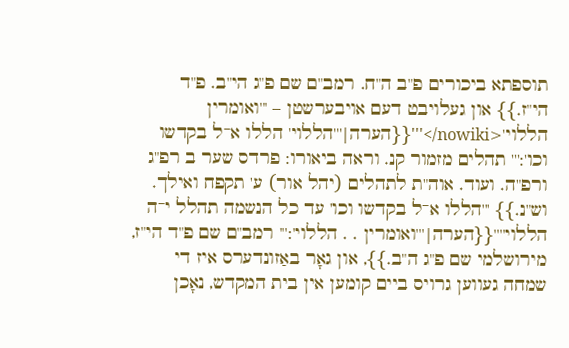תוספתא ביכורים פ"ב ה"ח. רמב"ם שם פ"ג הי"ב. פ"ד הי"ז.}} און געלויבט דעם אויבערשטן – '''ואומרין הללוי'<nowiki/>'''{{הערה|'''הללוי' הללו א־ל בקדשו וכו':''' תהלים מזמור קנ. וראה ביאורו: פרדס שער ב רפ"ג ורפ"ה. ועוד. אוה"ת לתהלים (יהל אור) ע' תקפח ואילך. וש"נ.}} '''הללו א־ל בקדשו וכו' עד כל הנשמה תהלל י־ה הללוי''''{{הערה|'''ואומרין . . הללוי':''' רמב"ם שם פ"ד הי"ז, מירושלמי שם פ"ג ה"ב.}}, און גאָר באַזונדערס איז די שמחה געווען גרויס ביים קומען אין בית המקדש, נאָכן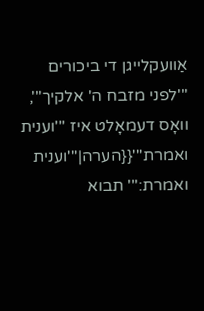אַוועקלייגן די ביכורים '''לפני מזבח ה' אלקיך''', וואָס דעמאָלט איז '''וענית ואמרת'''{{הערה|'''וענית ואמרת:''' תבוא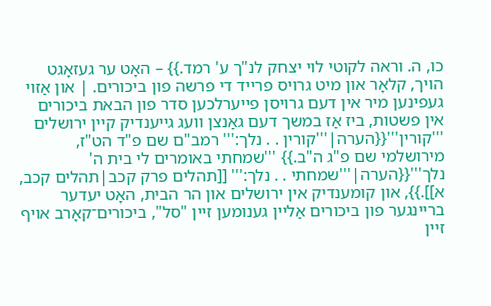כו, ה. וראה לקוטי לוי יצחק לנ"ך ע' רמד.}} – האָט ער געזאָגט הויך, קלאָר און מיט גרויס פרייד די פרשה פון ביכורים. | און אַזוי געפינען מיר אין דעם גרויסן פייערלכען סדר פון הבאת ביכורים אין פשטות, ביז אַז במשך דעם גאַנצן וועג גייענדיק קיין ירושלים '''קורין'''{{הערה|'''קורין . . נלך:''' רמב"ם שם פ"ד הט"ז, מירושלמי שם פ"ג ה"ב.}} '''שמחתי באומרים לי בית ה' נלך'''{{הערה|'''שמחתי . . נלך:''' [[תהלים פרק קכב|תהלים קכב, א]].}}, און קומענדיק אין ירושלים און הר הבית, האָט יעדער בריינגער פון ביכורים אַליין גענומען זיין "סל", ביכורים־קאָרב אויף זיין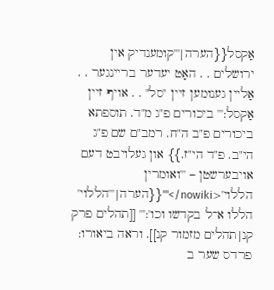אַקסל{{הערה|'''קומענדיק אין ירושלים . . האָט יעדער בריינגער . . אַליין גענומען זיין "סל" . . אויף זיין אַקסל:''' ביכורים פ"ג מ"ד. תוספתא ביכורים פ"ב ה"ח. רמב"ם שם פ"ג הי"ב. פ"ד הי"ז.}} און געלויבט דעם אויבערשטן – '''ואומרין הללוי'<nowiki/>'''{{הערה|'''הללוי' הללו א־ל בקדשו וכו':''' [[תהלים פרק קנ|תהלים מזמור קנ]]. וראה ביאורו: פרדס שער ב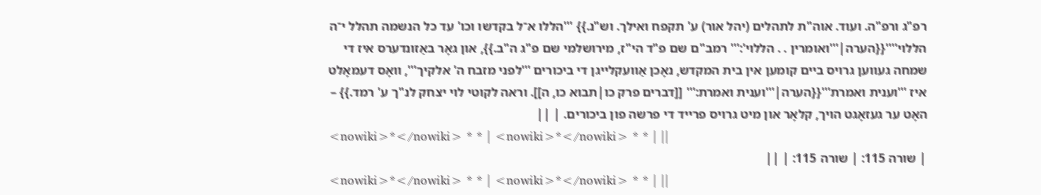רפ"ג ורפ"ה. ועוד. אוה"ת לתהלים (יהל אור) ע' תקפח ואילך. וש"נ.}} '''הללו א־ל בקדשו וכו' עד כל הנשמה תהלל י־ה הללוי''''{{הערה|'''ואומרין . . הללוי':''' רמב"ם שם פ"ד הי"ז, מירושלמי שם פ"ג ה"ב.}}, און גאָר באַזונדערס איז די שמחה געווען גרויס ביים קומען אין בית המקדש, נאָכן אַוועקלייגן די ביכורים '''לפני מזבח ה' אלקיך''', וואָס דעמאָלט איז '''וענית ואמרת'''{{הערה|'''וענית ואמרת:''' [[דברים פרק כו|תבוא כו, ה]]. וראה לקוטי לוי יצחק לנ"ך ע' רמד.}} – האָט ער געזאָגט הויך, קלאָר און מיט גרויס פרייד די פרשה פון ביכורים. | ||
<nowiki>*</nowiki> * * | <nowiki>*</nowiki> * * | ||
| שורה 115: | שורה 115: | ||
<nowiki>*</nowiki> * * | <nowiki>*</nowiki> * * | ||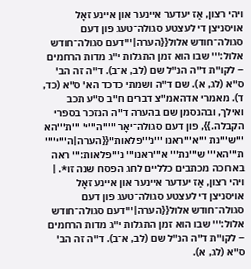ויהי רצון, אַז יעדער איינער און איינע זאָל אויסניצן די לעצטע סגולה־טעג פון דעם סגולה־חודש אלול{{הערה|'''דעם סגולה־חודש אלול:''' שבו הוא זמן התגלות י"ג מדות הרחמים – לקו"ת ד"ה הנ"ל שם (לב, א־ב). ד"ה זה הב' ס"א (לג, א). שם ד"ה ושמתי כדכד הא' ס"א (כד, ד). מאמרי אדהאמ"צ דברים ח"ב ס"ע תכב ואילך, ובהנסמן שם בהערה ד"ה הנזכר בספרי הקבלה.}}, פון דעם סגולה־יאָר "'''ה'''י' '''ת'''הא '''ש'''נת '''א'''ראנו '''נ'''פלאות"{{הערה|ה'''י'''' ת'''הא''' ש'''נת''' א'''ראנו''' נ'''פלאות:''' ראה בארוכה מכתבים כלליים לחג הפסח שנה זו*. | ויהי רצון, אַז יעדער איינער און איינע זאָל אויסניצן די לעצטע סגולה־טעג פון דעם סגולה־חודש אלול{{הערה|'''דעם סגולה־חודש אלול:''' שבו הוא זמן התגלות י"ג מדות הרחמים – לקו"ת ד"ה הנ"ל שם (לב, א־ב). ד"ה זה הב' ס"א (לג, א).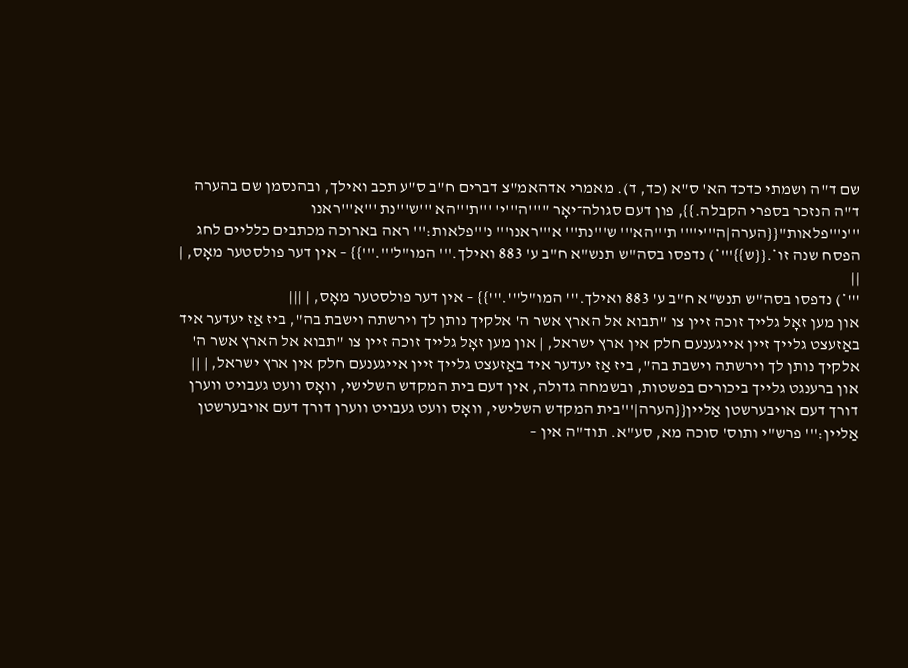שם ד"ה ושמתי כדכד הא' ס"א (כד, ד). מאמרי אדהאמ"צ דברים ח"ב ס"ע תכב ואילך, ובהנסמן שם בהערה ד"ה הנזכר בספרי הקבלה.}}, פון דעם סגולה־יאָר "'''ה'''י' '''ת'''הא '''ש'''נת '''א'''ראנו '''נ'''פלאות"{{הערה|ה'''י'''' ת'''הא''' ש'''נת''' א'''ראנו''' נ'''פלאות:''' ראה בארוכה מכתבים כלליים לחג הפסח שנה זו*.{{ש}}'''*) נדפסו בסה"ש תנש"א ח"ב ע' 883 ואילך.''' המו"ל'''.'''}} – אין דער פולסטער מאָס, | ||
'''*) נדפסו בסה"ש תנש"א ח"ב ע' 883 ואילך.''' המו"ל'''.'''}} – אין דער פולסטער מאָס, | |||
און מען זאָל גלייך זוכה זיין צו "תבוא אל הארץ אשר ה' אלקיך נותן לך וירשתה וישבת בה", ביז אַז יעדער איד באַזעצט גלייך זיין אייגענעם חלק אין ארץ ישראל, | און מען זאָל גלייך זוכה זיין צו "תבוא אל הארץ אשר ה' אלקיך נותן לך וירשתה וישבת בה", ביז אַז יעדער איד באַזעצט גלייך זיין אייגענעם חלק אין ארץ ישראל, | ||
און ברענגט גלייך ביכורים בפשטות, ובשמחה גדולה, אין דעם בית המקדש השלישי, וואָס וועט געבויט ווערן דורך דעם אויבערשטן אַליין{{הערה|'''בית המקדש השלישי, וואָס וועט געבויט ווערן דורך דעם אויבערשטן אַליין:''' פרש"י ותוס' סוכה מא, סע"א. תוד"ה אין –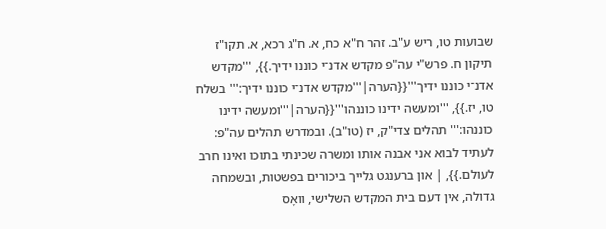שבועות טו, ריש ע"ב. זהר ח"א כח, א. ח"ג רכא, א. תקו"ז תיקון ח. פרש"י עה"פ מקדש אדנ־י כוננו ידיך.}}, '''מקדש אדנ־י כוננו ידיך'''{{הערה|'''מקדש אדנ־י כוננו ידיך:''' בשלח טו, יז.}}, '''ומעשה ידינו כוננהו'''{{הערה|'''ומעשה ידינו כוננהו:''' תהלים צדי"ק, יז (טו"ב). ובמדרש תהלים עה"פ: לעתיד לבוא אני אבנה אותו ומשרה שכינתי בתוכו ואינו חרב לעולם.}}, | און ברענגט גלייך ביכורים בפשטות, ובשמחה גדולה, אין דעם בית המקדש השלישי, וואָס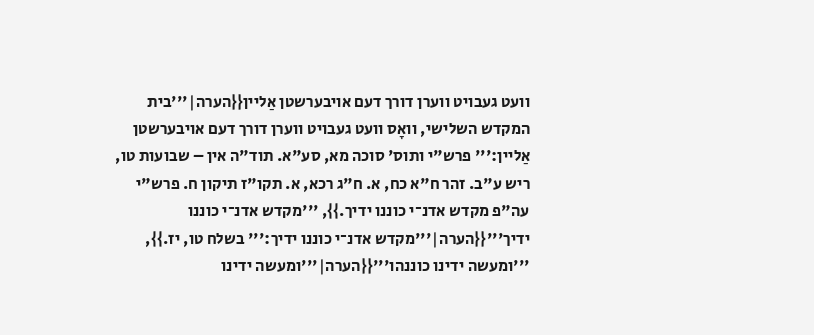וועט געבויט ווערן דורך דעם אויבערשטן אַליין{{הערה|'''בית המקדש השלישי, וואָס וועט געבויט ווערן דורך דעם אויבערשטן אַליין:''' פרש"י ותוס' סוכה מא, סע"א. תוד"ה אין – שבועות טו, ריש ע"ב. זהר ח"א כח, א. ח"ג רכא, א. תקו"ז תיקון ח. פרש"י עה"פ מקדש אדנ־י כוננו ידיך.}}, '''מקדש אדנ־י כוננו ידיך'''{{הערה|'''מקדש אדנ־י כוננו ידיך:''' בשלח טו, יז.}}, '''ומעשה ידינו כוננהו'''{{הערה|'''ומעשה ידינו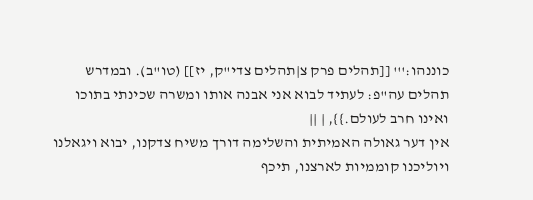כוננהו:''' [[תהלים פרק צ|תהלים צדי"ק, יז]] (טו"ב). ובמדרש תהלים עה"פ: לעתיד לבוא אני אבנה אותו ומשרה שכינתי בתוכו ואינו חרב לעולם.}}, | ||
אין דער גאולה האמיתית והשלימה דורך משיח צדקנו, יבוא ויגאלנו ויוליכנו קוממיות לארצנו, תיכף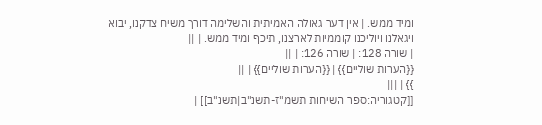ומיד ממש. | אין דער גאולה האמיתית והשלימה דורך משיח צדקנו, יבוא ויגאלנו ויוליכנו קוממיות לארצנו, תיכף ומיד ממש. | ||
| שורה 128: | שורה 126: | ||
{{הערות שוליים}} | {{הערות שוליים}} | ||
}} | |||
[[קטגוריה:ספר השיחות תשמ"ז-תשנ"ב|תשנ"ב]] |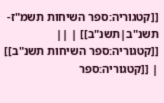[[קטגוריה:ספר השיחות תשמ"ז-תשנ"ב|תשנ"ב]] | ||
[[קטגוריה:ספר השיחות תשנ"ב]] | [[קטגוריה:ספר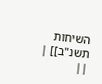השיחות תשנ"ב]] | ||